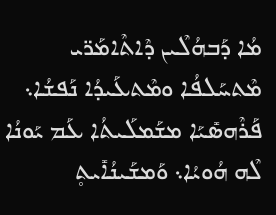ܡܳܐ ܕܰܒܗܳܠܶܝܢ ܕܶܐܬܶܐܡܰܪ̈ܝ ܡܶܬܚܰܠܦܳܐ ܘܡܶܬܥܰܝܕܳܐ ܢܰܦܫܳܐ܆ ܦܰܪܶܗܣܺܝܰܐ ܡܫܰܡܠܰܝܬܳܐ ܥܰܡ ܝܰܘܢܳܐ ܠܶܗ ܗܳܘܝܳܐ܆ ܘܰܡܫܰܝܢܳܐܺܝܬ̥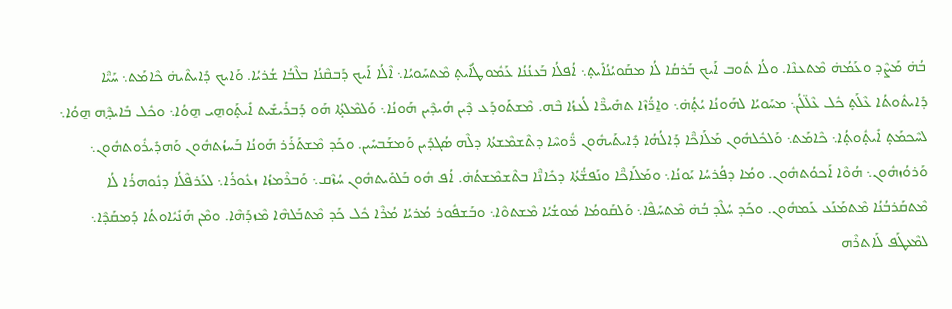ܒܳܗ̇ ܡܰܨܶܕ ܘܥܰܡܳܗ̇ ܡܶܬܥܢܶܐ. ܘܠܳܐ ܬܽܘܒ ܐܰܝܟ ܒܰܪܩܳܐ ܠܳܐ ܡܩܰܘܝܳܢܳܐܺܝܬ̥܆ ܐܳܦܠܳܐ ܒܰܥܢܳܢܳܐ ܥܰܡܽܘܛܳܐܺܝܬ̥ ܡܶܬܚܰܘܝܳܐ܆ ܐܶܠܳܐ ܐܰܝܟ ܕܰܒܩܶܢܳܐ ܒܠܶܒܳܐ ܫܳܪܝܳܐ. ܘܰܐܝܟ ܕܺܐܝܬܶܝܗ̇ ܟܶܐܡܰܬ܆ ܚܰܝ̈ܶܐ ܕܺܐܝܬܽܘܬܳܐ ܥܶܠܰܬ̥ ܟܽܠ ܥܶܠ̈ܠܳܢ܆ ܡܚܰܘܝܳܐ ܠܗܰܘܢܳܐ ܝܳܬ̥ܳܗ̇܆ ܘܐ̱ܪ̈ܳܙܶܐ ܬܗܺܝܪ̈ܶܐ ܠܳܥܙܳܐ ܒܶܗ. ܡܶܫܬܰܘܕܰܥ ܕܶܝܢ ܗܳܝܕܶܝܢ ܗܰܘܢܳܐ܆ ܘܰܠܡܶܠܬ̥ܳܐ ܗܰܘ ܕܰܒܪܺܝܫܺܝܬ ܐܺܝܬ̥ܰܘܗ̱ܝ ܗ̱ܘܳܐ܆ ܘܟܽܠ ܒܺܐܝܕ̥ܶܗ ܗ̱ܘܳܐ܆ ܠܚܶܟܡܰܬ̥ ܐܺܝܬ̥ܽܘܬ̥ܳܐ܆ ܟܶܐܡܰܬ܆ ܘܰܠܟܽܠܗܽܘܢ ܡܰܠܰܐܟ̈ܶܐ ܕܰܐܠܳܗܳܐ ܕܺܐܝܬܰܝܗܽܘܢ ܪ̈ܽܘܚܶܐ ܕܬܶܫܡܶܫܬܳܐ ܕܠܶܗ ܣܳܓܕܺܝܢ ܘܰܡܫܰܒܚܺܝܢ. ܘܟܰܕ ܡܶܫܬܰܪܰܪ ܗܰܘܢܳܐ ܒܰܚܙܳܬܗܽܘܢ ܘܰܗܕܺܝܪܽܘܬܗܽܘܢ܆ ܘܰܪܘܳܙܗܽܘܢ܆ ܗܳܘܶܐ ܐܰܟܘܳܬܗܽܘܢ. ܘܡܳܐ ܕܦܳܪܚܳܐ ܝܰܘܢܳܐ܆ ܘܡܰܠܰܐܟ̈ܶܐ ܘܢܰܦܫ̈ܳܬܳܐ ܕܟܺܐܢ̈ܶܐ ܒܬܶܫܡܶܫܬܳܗ̇. ܐܳܦ ܗܽܘ ܒܰܠܘܺܝܬܗܽܘܢ ܚܳܙܶܩ܆ ܘܰܒܪܶܡܙܳܐ ܙܥܽܘܪܳܐ܆ ܠܥܰܪܦܶܠܳܐ ܕܢܽܘܗܪܳܐ ܠܳܐ ܡܶܬܩܰܪܒܳܢܳܐ ܡܶܬܡܰܢܰܥ ܥܰܡܗܽܘܢ. ܘܟܰܕ ܚܳܠܶܕ ܒܳܗ̇ ܡܶܬܚܰܦܶܐ܆ ܘܰܠܩܰܘܡܳܐ ܡܽܘܫܳܝܳܐ ܡܶܫܬܘܶܐ܆ ܘܒܰܫܦܽܘܪ ܡܳܪܝܳܐ ܡܳܪܶܐ ܟܽܠ ܟܰܕ ܡܶܬܒܰܠܗܶܐ ܡܶܙܕܰܗܶܐ. ܘܡܶܢ ܗܰܢܺܝܽܐܘܬܳܐ ܕܰܡܩܰܕܶܐ܆ ܠܡܶܥܛܰܦ ܠܰܐܬܪܶܗ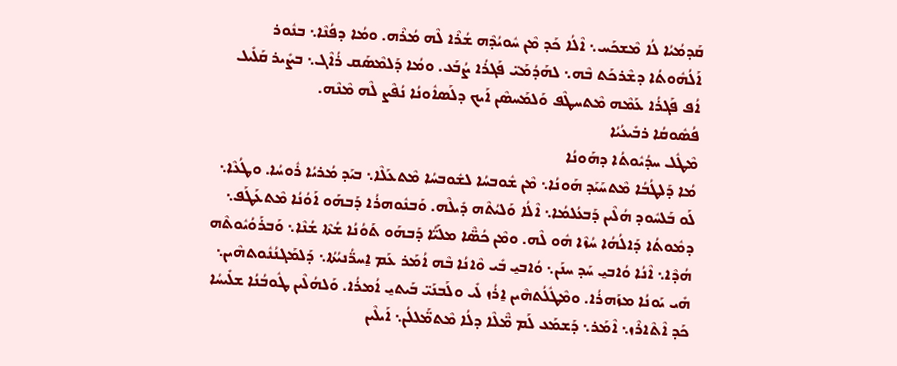ܩܰܕܡܳܝܳܐ ܠܳܐ ܡܶܫܟܰܚ܆ ܐܶܠܳܐ ܟܰܕ ܡܶܢ ܚܽܘܝܳܕܶܗ ܫܳܪܶܐ ܠܶܗ ܡܳܪܶܗ. ܘܡܳܐ ܕܦܳܢܶܐ܆ ܒܢܽܘܪ ܐܰܠܳܗܽܘܬܳܐ ܕܫܶܪܟܰܬ ܒܶܗ܆ ܠܗܰܕܳܡܰܝ̈ ܦܰܓܪܳܐ ܨܳܒܰܥ. ܘܡܳܐ ܕܰܠܡܶܣܰܩ ܪܳܐܶܓ܆ ܒܨܺܝܪ ܩܰܠܺܝܠ ܐܳܦ ܦܰܓܪܳܐ ܥܰܡܶܗ ܡܶܬܚܛܶܦ ܘܰܠܡܰܚܣܶܢ ܐܰܝܟ ܕܠܰܣܐܽܘܢܳܐ ܢܳܦܶܨ ܠܶܗ ܡܶܢܶܗ.
ܦܳܣܽܘܩܳܐ ܪܒܺܝܥܳܝܳܐ
ܡܶܛܽܠ ܚܕܳܝܽܘܬܳܐ ܕܗܰܘܢܳܐ
ܡܳܐ ܕܰܠܛܳܒܳܐ ܡܶܬܚܰܝܰܕ ܗܰܘܢܳܐ܆ ܡܶܢ ܫܽܘܒܚܳܐ ܠܫܽܘܒܚܳܐ ܡܶܬܥܰܠܶܐ܆ ܒܝܰܕ ܡܳܪܝܳܐ ܪܽܘܚܳܐ. ܘܛܳܥܶܐ܆ ܠܰܘ ܒܰܠܚܽܘܕ ܗܳܠܶܝܢ ܕܰܒܥܳܠܡܳܐ܆ ܐܶܠܳܐ ܘܰܠܝܳܬܶܗ ܕܺܝܠܶܗ. ܘܰܒܢܽܘܗܪܳܐ ܕܰܒܗܰܘ ܐܰܘܳܢܳܐ ܡܶܬܥܰܛܰܦ܆ ܕܡܽܘܬܳܐ ܕܰܐܠܳܗܳܐ ܚܳܙܶܐ ܗܽܘ ܠܶܗ. ܘܡܶܢ ܟܳܣ̈ܶܐ ܡܠܰܝ̈ܳܐ ܕܰܒܗܰܘ ܬܰܘܳܢܳܐ ܫܳܬܶܐ ܫܳܢܶܐ܆ ܘܰܒܪܰܘܳܝܽܘܬܶܗ ܗܳܕܶܐ܆ ܐܶܢܳܐ ܘܳܐܒܝ̱ ܚܰܕ ܚܢܰܢ܆ ܘܳܐܒܝ̱ ܒܺܝ ܘܶܐܢܳܐ ܒܶܗ ܐܳܡܰܪ ܥܰܡ ܐ̱ܚܪ̈ܳܢܝܳܬܳܐ܆ ܕܰܠܡܰܓܢܳܢܽܘܬܗܶܝܢ܆ ܗܺܝ ܝܰܘܢܳܐ ܡܙܰܗܪܳܐ. ܘܡܶܛܽܠܳܬܗܶܝܢ ܐ̱ܪܳܙ ܠܺܝ ܘܠܰܒܢܰܝ̈ ܒܰܝܬܝ̱ ܐܳܡܪܳܐ. ܘܰܠܗܳܠܶܝܢ ܛܽܘܒܳܢܳܐ ܫܠܺܝܚܳܐ ܟܰܕ ܐܶܬܶܐܪܶܙ܆ ܐܶܡܰܪ܆ ܕܰܫܡܰܥ ܠܰܡ ܡ̈ܶܠܶܐ ܕܠܳܐ ܡܶܬܡ̈ܰܠܠܳܢ܆ ܐܰܝܠܶܝܢ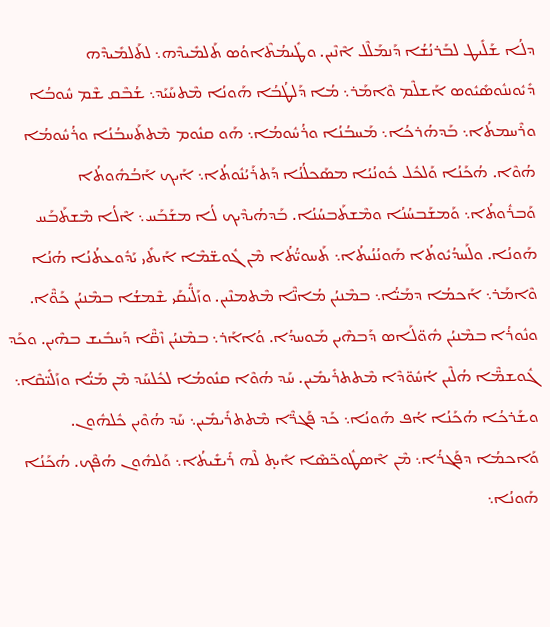ܕܠܳܐ ܫܰܠܺܝܛ ܠܒܰܪܢܳܫܳܐ ܕܰܢܡܰܠܶܠ ܐܶܢܶܝܢ. ܘܛܺܝܡܳܬܶܐܘܳܣ ܬܰܠܡܺܝܕܶܗ܆ ܠܬܰܠܡܺܝܕܶܗ ܕܺܝܽܘܢܢܽܘܣܺܝܽܘܣ ܐܰܫܠܶܡ ܘܶܐܡܰܪ܆ ܡܳܐ ܕܰܠܛܳܒܳܐ ܗܰܘܢܳܐ ܡܶܬܚܰܝܰܕ܆ ܫܳܒܶܩ ܫܶܡ ܚܽܘܒܳܐ ܘܪܶܚܡܬܳܐ܆ ܒܰܕܗܳܪܟܳܐ܆ ܡܰܚܒܳܢܳܐ ܘܪܳܚܽܘܡܳܐ܆ ܗܰܘ ܩܢܽܘܡ ܡܶܬܬܰܚܒܳܢܳܐ ܘܪܳܚܽܘܡܳܐ ܗܳܘܶܐ. ܗܳܟܰܢܳܐ ܘܰܠܟܽܠ ܟܽܘܢܳܝܳܐ ܡܣܰܟܠܳܢܳܐ ܕܰܬܪܰܝܳܢܽܘܬܳܐ܆ ܐܰܝܟ ܐܰܒܳܗܽܘܬܳܐ ܘܰܒܪܽܘܬܳܐ܆ ܘܰܡܫܰܒܚܳܢܳܐ ܘܡܶܫܬܰܒܚܳܢܳܐ. ܒܰܕܗܳܝܕܶܝܟ ܠܳܐ ܡܫܰܒܰܚ܆ ܐܶܠܳܐ ܡܶܫܬܰܒܰܚ ܗܰܘܢܳܐ. ܘܠܰܚܕܳܝܽܘܬܳܐ ܗܰܘܢܳܢܳܝܬܳܐ܆ ܬܰܚܘܝ̈ܳܬܳܐ ܡܶܢ ܓܽܘܫ̈ܡܶܐ ܐܰܝܬܺܝ ܝܰܕܽܘܥܬܳܢܳܐ ܗܳܢܳܐ ܘܶܐܡܰܪ܆ ܐܰܟܡܳܐ ܕܡܰܝ̈ܳܐ܆ ܒܡܶܢܝܳܢ ܡܳܐܢ̈ܶܐ ܡܶܬܡܢܶܝܢ. ܘܙܰܠ̈ܺܝܩܰܝ ܫܶܡܫܳܐ ܒܡܶܢܝܳܢ ܟܰܘ̈ܶܐ. ܘܢܽܘܪܳܐ ܒܡܶܢܝܳܢ ܗܽܘ̈ܠܰܐܣ ܕܰܒܗܶܝܢ ܡܰܘܚܕܳܐ. ܘܳܐܐܰܪ܆ ܒܡܶܢܝܳܢ ܙܶܩ̈ܶܐ ܕܰܚܒܺܝܫ ܒܗܶܝܢ. ܘܟܰܕ ܓܽܘܫܡ̈ܶܐ ܗܳܠܶܝܢ ܐܳܚܽܘ̈ܕܶܐ ܡܶܬܬܪܺܝܡܺܝܢ. ܚܰܕ ܗܳܘܶܐ ܩܢܽܘܡܳܐ ܠܟܽܠܚܰܕ ܡܶܢ ܡܰܝ̈ܳܐ ܘܙܰܠܺܝ̈ܩܶܐ܆ ܘܫܰܪܟܳܐ ܗܳܟܰܢܳܐ ܐܳܦ ܗܰܘܢܳܐ܆ ܟܰܕ ܦܰܓܪ̈ܶܐ ܡܶܬܬܪܺܝܡܺܝܢ܆ ܚܰܕ ܗܳܘܶܝܢ ܟܽܠܗܽܘܢ. ܘܰܐܟܡܳܐ ܕܦܰܓܪܳܐ܆ ܡܶܢ ܐܶܣܛܽܘܟ̈ܣܶܐ ܐܺܝܬ̥ ܠܶܗ ܪܺܝܫܺܝܬܳܐ܆ ܘܰܠܗܽܘܢ ܗܳܦܶܟ. ܗܳܟܰܢܳܐ ܗܰܘܢܳܐ܆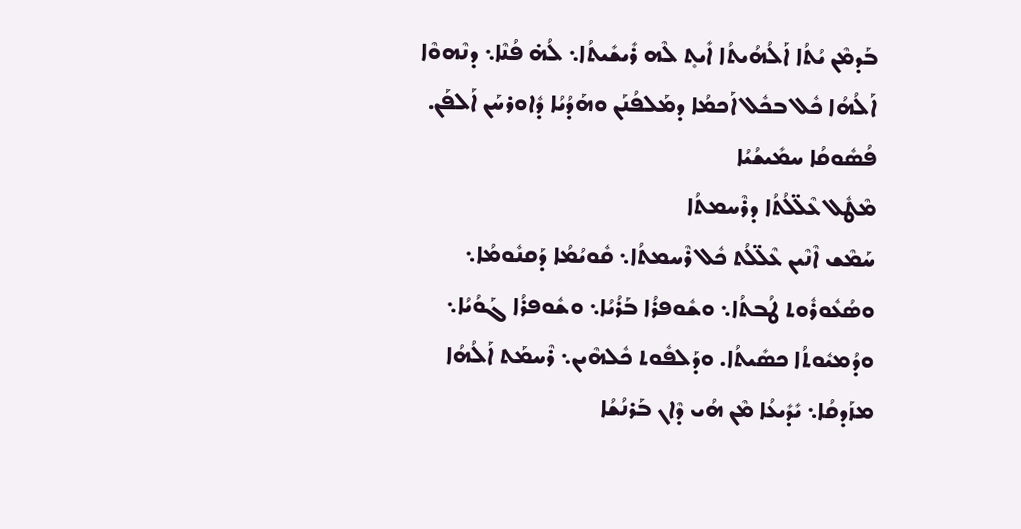ܒܰܕܡܶܢ ܝܳܬܳܐ ܐܰܠܳܗܳܝܬܳܐ ܐܺܝܬ̥ ܠܶܗ ܪܺܝܫܺܝܬܳܐ܆ ܠܳܗ̇ ܦܳܢܶܐ܆ ܕܢܶܗܘܶܐ ܐܰܠܳܗܳܐ ܟܽܠ ܒܟܽܠ ܐܰܟܡܳܐ ܕܡܰܠܦܳܢܰܢ ܘܗܰܕܳܝܳܐ ܕܽܐܘܪܚܰܢ ܐܰܠܦܰܢ.
ܦܳܣܽܘܩܳܐ ܚܡܺܝܫܳܝܳܐ
ܡܶܛܽܠ ܥܶܠ̈ܠܳܬܳܐ ܕܪܶܚܡܬܳܐ
ܚܰܡܶܫ ܐܶܢܶܝܢ ܥܶܠ̈ܠܳܬ ܟܽܠ ܪܶܚܡܬܳܐ܆ ܩܽܘܝܳܡܳܐ ܕܰܩܢܽܘܡܳܐ܆ ܘܣܳܥܽܘܪܽܘܬ ܛܳܒܬܳܐ܆ ܘܫܽܘܦܪܳܐ ܒܰܪܳܝܳܐ܆ ܘܫܽܘܦܪܳܐ ܓܰܘܳܝܳܐ܆ ܘܕܳܡܝܽܘܬܳܐ ܟܣܺܝܬܳܐ. ܘܕܰܠܦܽܘܬ ܟܽܠܗܶܝܢ܆ ܪܶܚܡܰܬ ܐܰܠܳܗܳܐ ܡܙܰܕܩܳܐ܆ ܝܺܕܺܝܥܳܐ ܡܶܢ ܗܳܝ ܕܶܐܢ ܒܰܪܢܳܫܳܐ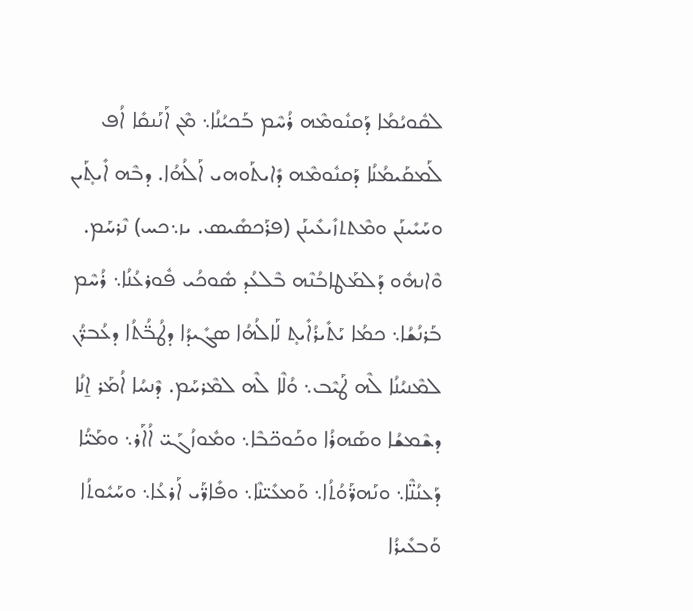ܠܩܽܘܝܳܡܳܐ ܕܰܩܢܽܘܡܶܗ ܪܳܚܶܡ ܒܰܟܝܳܢܳܐ܆ ܡܶܢ ܐܰܢܰܢܩܺܐ ܐܳܦ ܠܰܡܩܰܝܡܳܢܳܐ ܕܰܩܢܽܘܡܶܗ ܕܺܐܝܬܰܘܗܝ ܐܰܠܳܗܳܐ. ܕܒܶܗ ܐܺܝܬ̥ܰܝܢ ܘܚܰܝܺܝܢܰܢ ܘܡܶܬܬܙܺܝܥܺܝܢܰܢ (ܦܪܰܟܣܺܝܣ. ܝܙ܆ܟܚ) ܢܶܪܚܰܡ. ܘܶܐܢܗܽܘ ܕܰܠܡܰܛܐܒܳܢܶܗ ܒܶܠܥܳܕ ܣܽܘܟܳܝ ܦܽܘܪܥܳܢܳܐ܆ ܪܳܚܶܡ ܒܰܪܢܳܫܳܐ܆ ܟܡܳܐ ܝܰܬܺܝܪܳܐܺܝܬ̥ ܠܰܐܠܳܗܳܐ ܣܓܺܝܕܳܐ ܕܛܳܒ̈ܳܬܳܐ ܕܥܳܒܪ̈ܳܢ ܠܡܶܢܝܳܢܳܐ ܠܶܗ ܛܰܝܶܒ܆ ܘܳܠܶܐ ܠܶܗ ܠܡܶܪܚܰܡ. ܕܶܢܚܳܐ ܐܳܡܰܪ ܐ̱ܢܳܐ ܕܫܶܡܫܳܐ ܘܣܰܗܪܳܐ ܘܟܰܘܟ̈ܒܶܐ܆ ܘܡܽܘܙܳܓܰܝ̈ ܐܳܐܰܪ܆ ܘܡܰܝ̈ܳܐ ܕܰܥܢܳܢ̈ܶܐ܆ ܘܢܰܗܪ̈ܰܘܳܬܳܐ܆ ܘܰܡܥܺܝ̈ܢܶܐ܆ ܘܦܺܐܪ̈ܰܝ ܐܰܪܥܳܐ܆ ܘܚܰܝܽܘܬܳܐ ܘܰܒܥܺܝܪܳܐ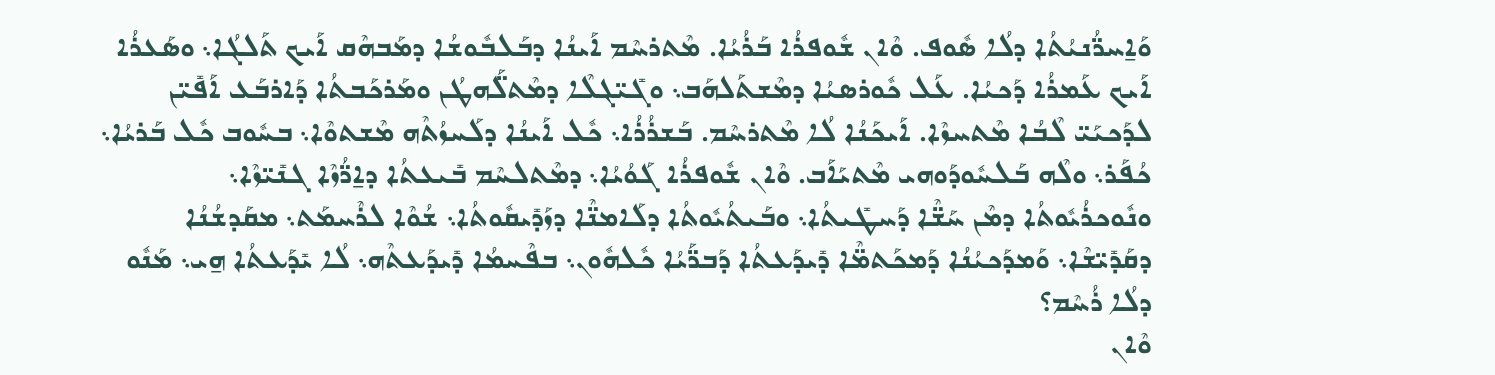ܘܰܐ̱ܚܪ̈ܳܢܝܳܬܳܐ ܕܠܳܐ ܣܽܘܦ. ܘܶܐܢ ܫܽܘܦܪܳܐ ܒܰܪܳܝܳܐ. ܡܶܬܪܚܶܡ ܐܰܝܢܳܐ ܕܒܰܠܒܽܘܫܳܐ ܕܡܰܒܗܶܩ ܐܰܝܟ ܬܰܠܓܳܐ܆ ܘܣܰܥܪܳܐ ܐܰܝܟ ܥܰܡܪܳܐ ܕܰܟܝܳܐ. ܥܰܠ ܟܽܘܪܣܝܳܐ ܕܡܶܫܬܰܠܗܰܒ܆ ܘܓܺܝ̈ܓܠܶܐ ܕܡܶܬܠ̈ܰܗܛܳܢ ܘܡܰܪܟܰܒܬܳܐ ܕܰܐܪܒܰܥ ܐܰܦܺܝ̈ܢ ܠܕܰܟܝܰܝ̈ ܠܶܒܳܐ ܡܶܬܚܙܶܐ. ܐܰܝܟܰܢܳܐ ܠܳܐ ܡܶܬܪܚܶܡ. ܒܰܫܪܳܪܳܐ܆ ܟܽܠ ܐܰܝܢܳܐ ܕܠܰܚܙܳܬܶܗ ܡܶܫܬܘܶܐ܆ ܒܚܽܘܒ ܟܽܠ ܒܰܪܝܳܐ܆ ܟܳܦܰܪ܆ ܘܠܶܗ ܒܰܠܚܽܘܕܰܘܗܝ ܡܶܬܝܰܐܰܒ. ܘܶܐܢ ܫܽܘܦܪܳܐ ܓܰܘܳܝܳܐ܆ ܕܡܶܬܠܚܶܡ ܒܺܝܥܬܳܐ ܕܐ̱ܪ̈ܳܙܶܐ ܓܢܺܝ̈ܙܶܐ܆ ܘܢܽܘܟܪܳܝܽܘܬܳܐ ܕܡܶܢ ܚܰܫ̈ܶܐ ܕܰܚܛܺܝܬܳܐ܆ ܘܒܰܝܬܳܝܽܘܬܳܐ ܕܠܰܐܡܢ̈ܶܐ ܕܙܰܕܺܝܩܽܘܬܳܐ܆ ܫܳܘܶܐ ܠܪܶܚܡܰܬ܆ ܡܩܰܕܫܳܢܳܐ ܕܩܰܕܺܝ̈ܫܶܐ܆ ܘܰܡܕܰܟܝܳܢܳܐ ܕܰܡܟܰܬܡ̈ܶܐ ܕܺܝܕܰܥܬܳܐ ܕܰܒܪ̈ܰܝܳܐ ܟܽܠܗܽܘܢ܆ ܒܦܶܚܡܳܐ ܕܺܝܕܰܥܬܶܗ܆ ܠܳܐ ܝܺܕܰܥܬܳܐ ܗ̱ܝ܆ ܡܰܢܽܘ ܕܠܳܐ ܪܳܚܶܡ؟
ܘܶܐܢ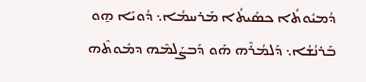ܕܳܡܝܽܘܬܳܐ ܟܣܺܝܬܳܐ ܡܰܪܚܡܳܐ܆ ܕܳܘܝܰܐ ܗ̱ܘ ܒܰܪܢܳܫܳܐ܆ ܕܰܠܡܳܪܶܗ ܗܰܘ ܕܰܒܨܰܠܡܶܗ ܕܡܽܘܬܶܗ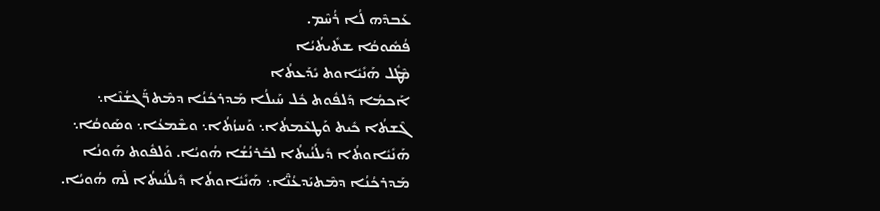ܥܰܒܕܶܗ ܠܳܐ ܪܳܚܶܡ.
ܦܳܣܽܘܩܳܐ ܫܬܺܝܬܳܝܳܐ
ܡܶܛܽܠ ܗܰܢܺܝܽܐܘܬ ܝܺܕܰܥܬܳܐ
ܐܰܟܡܳܐ ܕܰܠܦܽܘܬ ܟܽܠ ܚܰܝܠܳܐ ܡܰܕܪܟܳܢܳܐ ܕܡܶܬܪ̈ܰܓܫܳܢܶܐ܆ ܓܶܫܬܳܐ ܟܺܝܬ ܘܰܛܥܶܡܬܳܐ܆ ܘܰܚܙܳܬܳܐ܆ ܘܫܶܡܥܳܐ܆ ܘܣܰܘܩܳܐ܆ ܗܰܢܺܝܽܐܘܬܳܐ ܕܺܝܠܳܢܳܝܬܳܐ ܠܒܰܪܢܳܫܳܐ ܗܳܘܝܳܐ. ܘܰܠܦܽܘܬ ܗܰܘܢܳܐ ܡܰܕܪܟܳܢܳܐ ܕܡܶܬܝܰܕܥܳܢ̈ܶܐ܆ ܗܰܢܺܝܽܐܘܬܳܐ ܕܺܝܠܳܢܳܝܬܳܐ ܠܶܗ ܗܳܘܝܳܐ.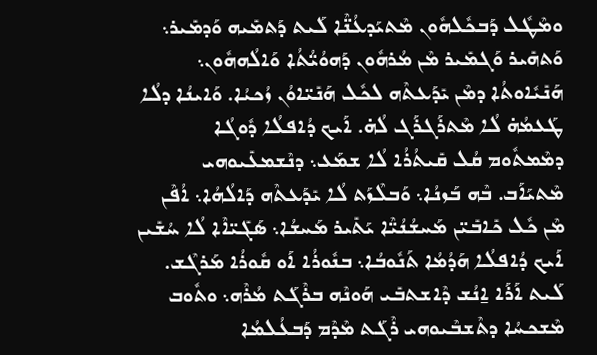ܘܡܶܛܽܠ ܕܰܒܟܽܠܗܽܘܢ ܡܶܬܝܰܕܥܳܢ̈ܶܐ ܠܰܝܬ ܕܰܬܡܺܝܗ ܘܰܕܡܺܝܪ܆ ܘܰܬܗܺܝܪ ܘܰܓܡܺܝܪ ܡܶܢ ܡܳܪܗܽܘܢ ܕܰܗܘܳܝ̈ܳܬܳܐ ܘܰܐܠܳܗܗܽܘܢ܆ ܗܰܢܺܝܽܐܘܬܳܐ ܕܡܶܢ ܝܺܕܰܥܬܶܗ ܠܟܽܠ ܗܰܢܺܝ̈ܐܘܳܢ ܙܳܟܝܳܐ. ܘܰܐܝܢܳܐ ܕܠܳܐ ܛܰܥܡܳܗ̇ ܠܳܐ ܡܶܬܪܰܓܪܰܓ ܠܳܗ̇. ܐܰܝܟ ܕܳܐܦܠܳܐ ܕܽܘܓܳܐ ܕܡܶܡܬܽܘܡ ܩܳܠ ܩܺܝܬܳܪܳܐ ܠܳܐ ܫܡܰܥ܆ ܕܢܶܫܡܥܺܝܘܗܝ ܡܶܬܝܰܐܰܒ. ܒܶܗ ܒܰܙܢܳܐ܆ ܘܰܒܠܶܙܰܬ ܠܳܐ ܝܺܕܰܥܬܶܗ ܕܰܐܠܳܗܳܐ܆ ܐܳܦܶܢ ܡܶܢ ܟܽܠ ܟܺܐܒܺܝ̈ܢ ܡܰܚܫܳܢܳܝ̈ܶܐ ܝܰܬܺܝܪ ܡܰܚܫܳܐ܆ ܣܰܓܺܝ̈ܐܶܐ ܠܳܐ ܚܳܫܺܝܢ ܐܰܝܟ ܕܳܐܦܠܳܐ ܗܰܕܳܡܳܐ ܬܰܢܽܘܒܳܐ܆ ܒܢܽܘܪܳܐ ܐܰܘ ܩܽܘܪܳܐ ܡܰܪܓܶܫ. ܠܰܝܬ ܐܰܪܰܐ ܐ̱ܢܳܫ ܕܶܐܫܬܒܺܝ ܗܰܘܢܶܗ ܒܪܶܓܰܬ ܡܳܪܶܗ܆ ܘܬܽܘܒ ܡܶܫܟܚܳܐ ܕܬܶܫܒܶܝܘܗܝ ܪܶܓܰܬ ܡܶܕܶܡ ܕܰܒܥܳܠܡܳܐ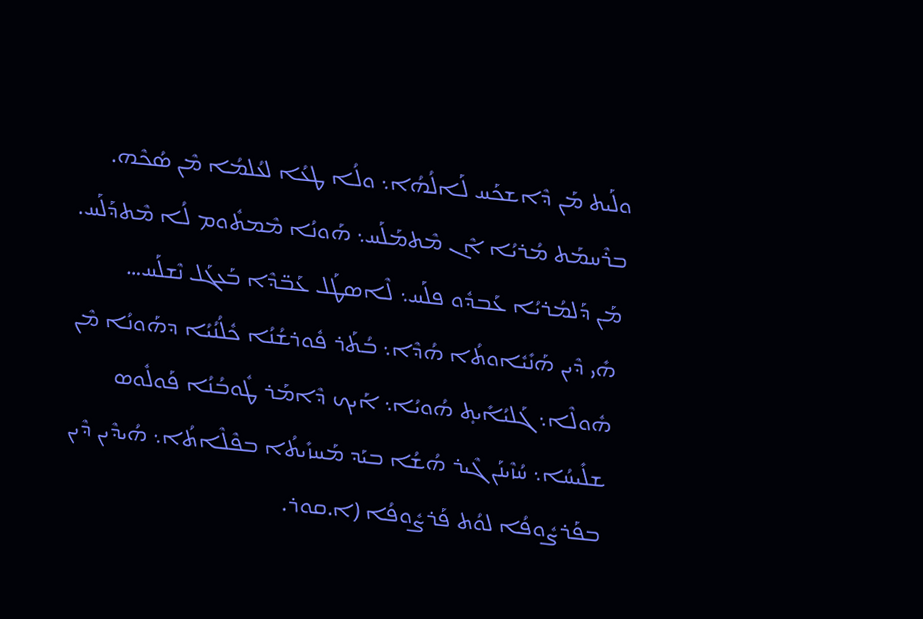ܘܠܰܝܬ ܡܰܢ ܕܶܐܫܟܰܚ ܠܰܐܠܳܗܳܐ܆ ܘܠܳܐ ܛܥܳܐ ܠܥܳܠܡܳܐ ܡܶܢ ܣܳܟܶܗ. ܒܪܶܚܡܰܬ ܡܳܪܝܳܐ ܐܶܢ ܡܶܬܡܰܠܰܚ܆ ܗܰܘܢܳܐ ܡܶܡܬܽܘܡ ܠܳܐ ܡܶܬܕܰܠܰܚ. ܡܰܢ ܕܰܠܡܳܪܝܳܐ ܥܰܒܕܽܘ ܦܠܰܚ܆ ܠܶܐܣܛܰܠ ܥܰܒ̈ܕܶܐ ܒܰܥܓܰܠ ܢܶܫܠܰܚ…
ܗܺܝ ܕܶܝܢ ܗܰܢܺܝܽܐܘܬܳܐ ܗܳܕܶܐ܆ ܒܳܬܰܪ ܦܽܘܪܫܳܢܳܐ ܟܽܠܳܢܳܝܳܐ ܕܗܰܘܢܳܐ ܡܶܢ ܗܽܘܠܶܐ܆ ܓܰܠܝܳܐܺܝܬ̥ ܗܳܘܝܳܐ܆ ܐܰܝܟ ܕܶܐܡܰܪ ܛܽܘܒܳܢܳܐ ܦܰܘܠܽܘܣ ܫܠܺܝܚܳܐ܆ ܚܳܙܶܝܢܰܢ ܓܶܝܪ ܗܳܫܳܐ ܒܝܰܕ ܡܰܚܙܺܝܬܳܐ ܒܦܶܠܶܐܬܳܐ܆ ܗܳܝܕܶܝܢ ܕܶܝܢ ܒܦܰܪܨܽܘܦܳܐ ܠܘܳܬ ܦܰܪܨܽܘܦܳܐ (ܐ.ܩܘܪ.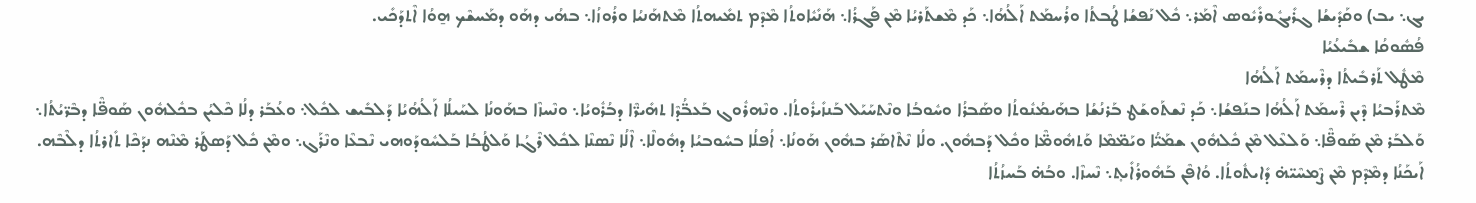ܝܓ܆ ܝܒ) ܘܩܰܕܺܝܫܳܐ ܓܪܺܝܓܽܘܪܺܝܽܘܣ ܐܶܡܰܪ܆ ܟܽܠ ܢܰܦܫܳܐ ܛܳܒܬܳܐ ܘܪܳܚܡܰܬ ܐܰܠܳܗܳܐ܆ ܟܰܕ ܡܶܫܬܰܪܝܳܐ ܡܶܢ ܦܰܓܪܳܐ܆ ܗܰܢܺܝܽܐܘܬܳܐ ܡܶܕܶܡ ܬܡܺܝܗܬܳܐ ܡܶܬܗܰܢܝܳܐ ܘܪܳܘܙܳܐ܆ ܒܗܳܝ ܕܗܰܘ ܕܡܰܚܫܶܟ ܗ̱ܘܳܐ ܐܶܬܕܰܟܺܝ.
ܦܳܣܽܘܩܳܐ ܫܒܺܝܥܳܝܳܐ
ܡܶܛܽܠ ܬܰܪܒܺܝܬܳܐ ܕܪܶܚܡܰܬ ܐܰܠܳܗܳܐ
ܡܶܬܪܰܒܝܳܐ ܕܶܝܢ ܪܶܚܡܰܬ ܐܰܠܳܗܳܐ ܒܢܰܦܫܳܐ܆ ܟܰܕ ܢܶܫܬܰܘܫܰܛ ܒܰܪܢܳܫܳܐ ܒܗܰܝܡܳܢܽܘܬܳܐ ܘܣܰܒܪܳܐ ܘܚܽܘܒܳܐ ܘܢܶܬܚܰܝܰܠ ܒܰܢܙܺܝܪܽܘܬܳܐ. ܘܢܶܗܪܽܘܓ ܒܰܥܒ̈ܳܕܶܐ ܬܗܺܝܪ̈ܶܐ ܕܒܳܪܽܘܝܳܐ܆ ܘܢܶܚܙܶܐ ܒܗܰܘܢܳܐ ܠܚܰܝܠܳܐ ܐܰܠܳܗܳܝܳܐ ܕܰܠܒܺܝܫ ܠܟܽܠ܆ ܘܥܳܒܰܪ ܕܠܳܐ ܟܶܠܝܳܢ ܒܟܽܠܗܽܘܢ ܣܰܘܦ̈ܶܐ ܕܒܶܪ̈ܝܳܬܳܐ܆ ܘܰܠܒܰܪ ܡܶܢ ܣܰܘܦ̈ܶܐ܆ ܘܰܠܥܶܠ ܡܶܢ ܟܽܠܗܽܘܢ ܫܡܰܝ̈ܳܐ ܘܝܰܡ̈ܡܶܐ ܘܰܬܗܽܘܡ̈ܶܐ ܘܟܽܠ ܕܰܒܗܽܘܢ. ܘܠܳܐ ܢܶܬܶܐܣܰܪ ܒܗܽܘܢ ܗܰܘܢܳܐ܆ ܐܳܦܠܳܐ ܒܚܽܘܒܝܳܐ ܕܗܽܘܠܶܐ܆ ܐܶܠܳܐ ܢܶܣܢܶܐ ܠܟܽܠ ܪܶܓܳܐ ܘܰܠܛܳܒܳܐ ܒܰܠܚܽܘܕܰܘܗܝ ܢܶܒܥܶܐ ܘܢܶܪܰܓ܆ ܘܡܶܢ ܟܽܠ ܕܰܣܛܰܪ ܡܶܢܶܗ ܢܕܰܟܶܐ ܬܺܐܪܬܳܐ ܕܠܶܒܶܗ. ܐܰܝܟܰܢܳܐ ܕܡܶܕܶܡ ܡܶܢ ܨܶܡܚܶܝ̈ܗ̇ ܕܺܐܝܬܽܘܬܳܐ. ܘܳܐܦܶܢ ܒܰܗܽܘܪܳܐܺܝܬ̥܆ ܢܶܚܙܶܐ. ܘܒܳܗ̇ ܒܰܚܙܳܬܳܐ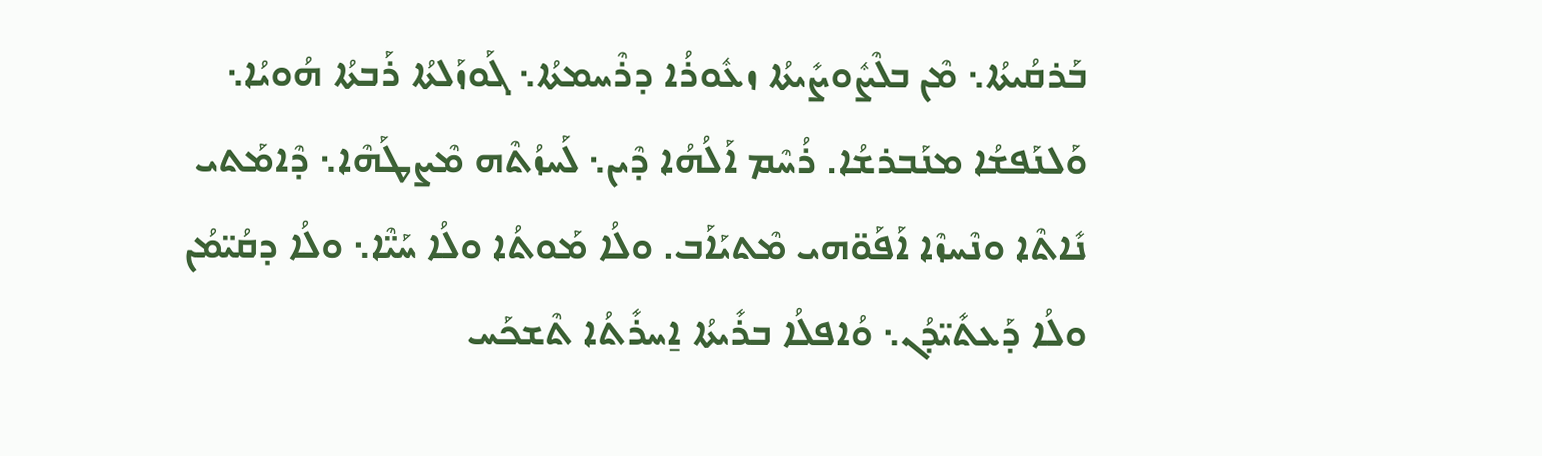ܒܰܪܩܳܝܬܳܐ܆ ܡܶܢ ܒܠܶܨܽܘܨܺܝܬܳܐ ܙܥܽܘܪܳܐ ܕܪܶܚܡܬܳܐ܆ ܓܰܘܙܰܠܬܳܐ ܪܰܒܬܳܐ ܗܳܘܝܳܐ܆ ܘܰܠܢܰܦܫܳܐ ܡܢܰܒܪܫܳܐ. ܪܳܚܶܡ ܐܰܠܳܗܳܐ ܕܶܝܢ܆ ܠܰܚܙܳܬܶܗ ܡܶܨܛܰܗܶܐ܆ ܕܶܐܡܰܬܝ ܢܺܐܬܶܐ ܘܢܶܚܙܶܐ ܐܰܦܰܘ̈ܗܝ ܡܶܬܝܰܐܰܒ. ܘܠܳܐ ܡܰܘܬܳܐ ܘܠܳܐ ܚܰܝ̈ܶܐ܆ ܘܠܳܐ ܕܩܳܝ̈ܡܳܢ ܘܠܳܐ ܕܰܥܬܺܝ̈ܕܳܢ܆ ܘܳܐܦܠܳܐ ܒܪܺܝܬܳܐ ܐ̱ܚܪܺܬܳܐ ܬܶܫܟܰܚ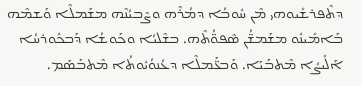ܕܬܶܦܪܫܺܝܘܗܝ ܡܶܢ ܚܽܘܒܳܐ ܕܡܳܪܶܗ ܘܨܶܒܝܳܢܶܗ ܡܫܰܡܠܶܐ ܘܰܫܡܶܗ ܒܰܐܡܺܝܢܽܘ ܡܫܰܡܫ̈ܳܢ ܣܶܦܘ̈ܳܬܶܗ. ܒܫܶܠܝܳܐ ܘܟܰܘܫܳܐ ܕܰܒܟܽܘܪܚܳܐ ܐܰܠܺܝܨܳܐ ܡܶܬܒܰܝܰܐ. ܘܰܒܥ̈ܰܡܠܶܐ ܕܥܳܢܘܳܝܽܘܬܳܐ ܡܶܬܒܰܣܰܡ.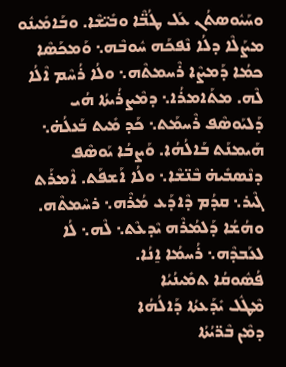ܘܚܰܝܽܘܣܬܳܢ ܥܰܠ ܛܳܒ̈ܶܐ ܘܒܺܝ̈ܫܶܐ. ܘܒܰܐܡܺܝܢܽܘ ܡܨܰܠܶܐ ܕܠܳܐ ܢܶܦܟܰܗ ܚܽܘܒܶܗ܆ ܘܰܡܟܰܣܶܐ ܟܡܳܐ ܕܰܡܨܶܐ ܪܶܚܡܬܶܗ܆ ܘܠܳܐ ܪܳܚܶܡ ܐܶܠܳܐ ܠܶܗ. ܡܬܰܐܡܪܳܐ܆ ܕܡܶܨܪܳܝܬܳܐ ܗܳܝ ܕܰܠܝܰܘܣܶܦ ܪܶܚܡܰܬ܆ ܟܰܕ ܡܺܝܬ ܒܰܥܠܳܗ̇܆ ܗܰܝܡܢܰܬ ܒܰܐܠܳܗܳܐ. ܘܰܨܒܳܐ ܝܰܘܣܶܦ ܕܢܶܣܒܺܝܗ̇ ܒܶܢ̈ܫܶܐ܆ ܘܠܳܐ ܐܰܫܦܰܬ. ܐܶܡܪܰܬ ܓܶܝܪ܆ ܩܕܳܡ ܕܶܐܕܰܥ ܡܳܪܶܗ܆ ܪܚܶܡܬܶܗ. ܘܗܳܫܳܐ ܕܰܠܡܳܪܶܗ ܝܶܕܥܶܬ܆ ܠܶܗ܆ ܠܳܐ ܠܥܰܒܕܶܗ܆ ܪܳܚܡܳܐ ܐ̱ܢܳܐ.
ܦܳܣܽܘܩܳܐ ܬܡܺܝܢܳܝܳܐ
ܡܶܛܽܠ ܝܺܕܰܥܬܳܐ ܕܰܐܠܳܗܳܐ
ܕܡܶܢ ܒܶܪ̈ܝܳܬܳܐ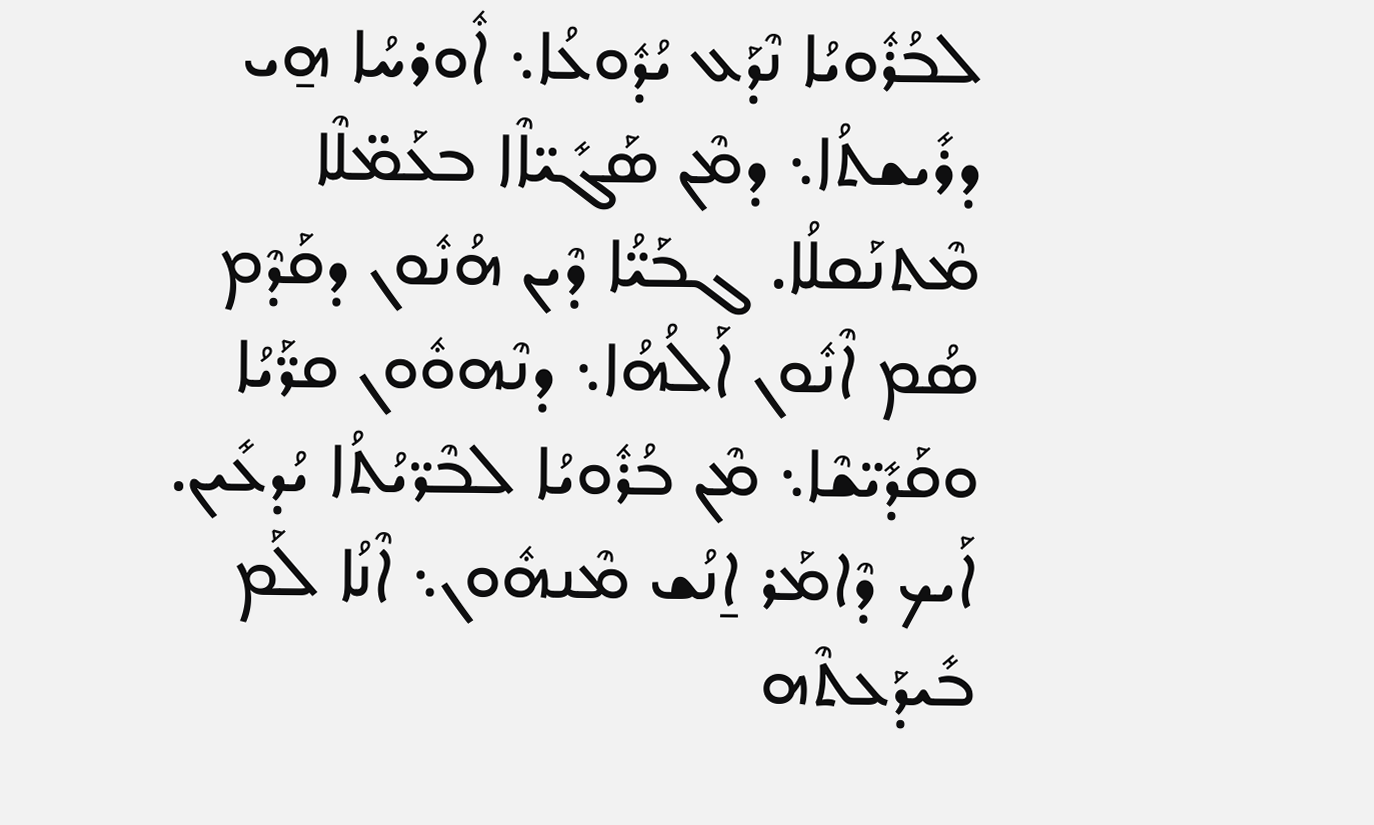ܠܒܳܪܽܘܝܳܐ ܢܶܕܰܥ ܝܳܕܽܘܥܳܐ܆ ܐܽܘܪܚܳܐ ܗ̱ܝ ܕܪܺܝܫܬܳܐ܆ ܕܡܶܢ ܣܰܓܺܝ̈ܐܶܐ ܒܥܰܡ̈ܠܶܐ ܡܶܬܢܰܩܠܳܐ. ܓܒܰܝ̈ܳܐ ܕܶܝܢ ܗܳܢܽܘܢ ܕܩܰܕܶܡ ܣܳܡ ܐܶܢܽܘܢ ܐܰܠܳܗܳܐ܆ ܕܢܶܗܘܽܘܢ ܩܪ̈ܰܝܳܐ ܘܩܰܕܺܝ̈ܫܶܐ܆ ܡܶܢ ܒܳܪܽܘܝܳܐ ܠܒܶܪ̈ܝܳܬܳܐ ܝܳܕܥܺܝܢ. ܐܰܝܟ ܕܶܐܡܰܪ ܐ̱ܢܳܫ ܡܶܢܗܽܘܢ܆ ܐܶܢܳܐ ܠܰܡ ܒܺܝܕܰܥܬܶܗ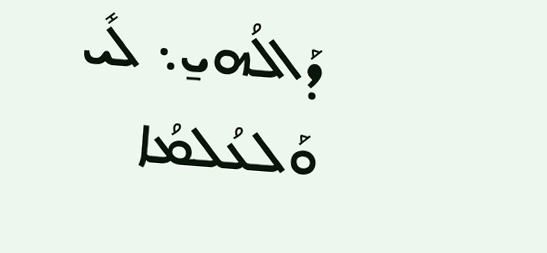ܕܰܐܠܳܗܝ̱܆ ܠܺܝ ܘܰܠܥܳܠܡܳܐ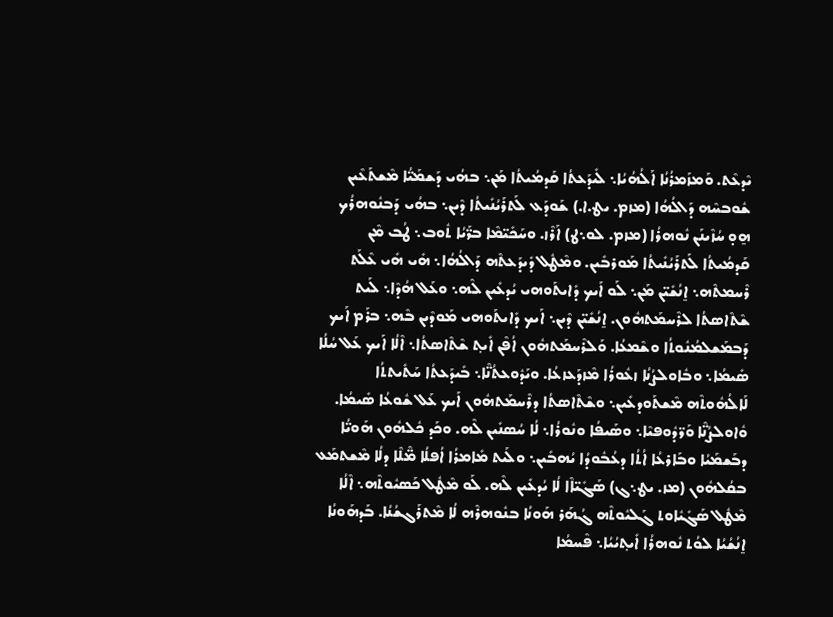ܝܶܕܥܶܬ. ܘܰܡܙܰܡܪܳܢܳܐ ܐܰܠܳܗܳܝܳܐ܆ ܠܺܝܕܰܥܬܳܐ ܩܰܕܡܳܝܬܳܐ ܡܰܢ܆ ܒܗܳܝ ܕܰܫܡܰܝ̈ܳܐ ܡܶܫܬܰܥܶܝܢ ܫܽܘܒܚܶܗ ܕܰܐܠܳܗܳܐ (ܡܙܡ. ܝܛ.ܐ.) ܫܰܘܕܰܥ ܠܰܬܪܰܝܳܢܺܝܬܳܐ ܕܶܝܢ܆ ܒܗܳܝ ܕܰܒܢܽܘܗܪܳܟ ܗ̱ܘ̣ ܚܳܙܶܝܢܰܢ ܢܽܘܗܪܳܐ (ܡܙܡ. ܠܘ܆ܛ) ܐܰܪܶܙ. ܘܚܰܟܺܝ̈ܡܶܐ ܒܪ̈ܰܝܳܐ ܬܽܘܒ܆ ܛܳܒ ܡܶܢ ܩܰܕܡܳܝܬܳܐ ܠܰܬܪܰܝܳܢܺܝܬܳܐ ܡܰܘܪܒܺܝܢ. ܘܡܶܛܽܠ ܕܺܝܕܰܥܬܶܗ ܕܰܐܠܳܗܳܐ܆ ܗܺܝ ܗܺܝ ܥܶܠܰܬ ܪܶܚܡܬܶܗ܆ ܐ̱ܢܳܫܺܝ̈ܢ ܡܰܢ܆ ܠܰܘ ܐܰܝܟ ܕܺܐܝܬܰܘܗܝ ܝܳܕܥܺܝܢ ܠܶܗ܆ ܘܥܰܠ ܗܳܕܶܐ܆ ܠܰܝܬ ܫܶܬܶܐܣܬܳܐ ܠܪܶܚܡܰܬܗܽܘܢ. ܐ̱ܢܳܫܺܝ̈ܢ ܕܶܝܢ܆ ܐܰܝܟ ܕܺܐܝܬܰܘܗܝ ܡܰܘܕܶܝܢ ܒܶܗ܆ ܒܪܰܡ ܐܰܝܟ ܕܰܒܡܰܫܠܡܳܢܽܘܬܳܐ ܘܫܶܡܥܳܐ. ܘܰܠܪܶܚܡܰܬܗܽܘܢ ܐܳܦܶܢ ܐܺܝܬ̥ ܫܶܬܶܐܣܬܳܐ܆ ܐܶܠܳܐ ܐܰܝܟ ܥܰܠ ܚܳܠܳܐ ܣܺܝܡܳܐ܆ ܘܒܽܐܘܠܨܳܢܳܐ ܙܥܽܘܪܳܐ ܡܶܙܕܰܥܙܥܳܐ. ܘܝܰܕܽܘܥܬܳܢ̈ܶܐ܆ ܒܺܝܕܰܥܬܳܐ ܚܰܬܺܝܬܬܳܐ ܠܰܐܠܳܗܽܘܬܶܗ ܡܶܫܬܰܘܕܥܺܝܢ܆ ܘܫܶܬܶܐܣܬܳܐ ܕܪܶܚܡܰܬܗܽܘܢ ܐܰܝܟ ܥܰܠ ܫܽܘܥܳܐ ܣܺܝܡܳܐ. ܘܽܐܘܠܨܳܢ̈ܶܐ ܘܰܪ̈ܕܽܘܦܝܶܐ܆ ܘܣܰܝܦܳܐ ܘܢܽܘܪܳܐ܆ ܠܳܐ ܚܳܣܢܺܝܢ ܠܶܗ. ܘܟܰܕ ܟܽܠܗܽܘܢ ܗܰܘܝ̈ܳܐ ܕܒܰܫܡܰܝܳܐ ܘܒܰܐܪܥܳܐ ܐܳܬܳܐ ܕܥܳܒܽܘܕܳܐ ܝܳܗܒܺܝܢ܆ ܘܠܰܝܬ ܡܺܐܡܪܳܐ ܐܳܦܠܳܐ ܡ̈ܶܠܶܐ ܕܠܳܐ ܡܶܫܬܡܰܥ ܒܩܳܠܗܽܘܢ (ܡܙ. ܝܛ܆ܓ) ܣܰܓܺܝ̈ܐܶܐ ܠܳܐ ܝܳܕܥܺܝܢ ܠܶܗ. ܠܰܘ ܡܶܛܽܠ ܟܰܣܝܽܘܬܶܗ܆ ܐܶܠܳܐ ܡܶܛܽܠ ܣܰܓܺܝܽܐܘܬ ܓܰܠܝܽܘܬܶܗ ܓܳܗܰܪ ܗܰܘܢܳܐ ܒܢܽܘܗܪܶܗ ܠܳܐ ܡܶܬܪܰܓܫܳܢܳܐ. ܒܰܕܗܰܘܢܳܐ ܐ̱ܢܳܫܳܝܳܐ ܠܘܳܬ ܢܽܘܗܪܳܐ ܐܺܝܬ̥ܝܳܝܳܐ܆ ܦܶܚܡܳܐ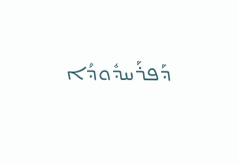ܕܰܦܪܰܚܕܽܘܕܳܐ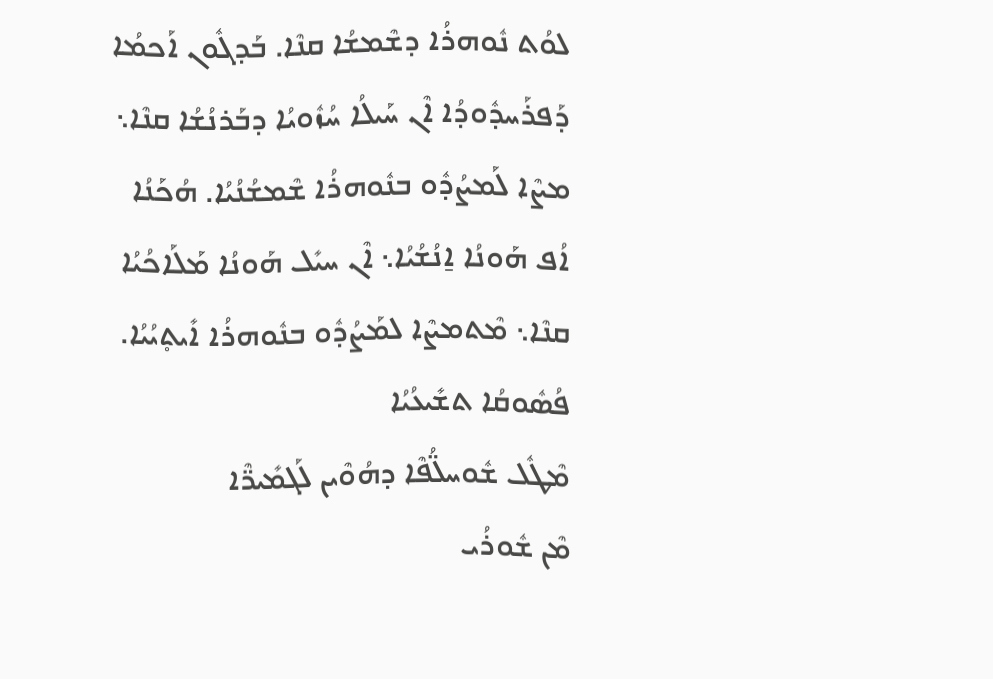ܠܘܳܬ ܢܽܘܗܪܳܐ ܕܫܶܡܫܳܐ ܩܢܶܐ. ܒܰܕܓܽܘܢ ܐܰܟܡܳܐ ܕܰܦܪܰܚܕܽܘܕܳܐ ܐܶܢ ܚܰܝܠܳܐ ܚܳܙܽܘܝܳܐ ܕܒܰܪܢܳܫܳܐ ܩܢܶܐ܆ ܡܨܶܐ ܠܰܡܨܳܕܽܘ ܒܢܽܘܗܪܳܐ ܫܶܡܫܳܢܳܝܳܐ. ܗܳܟܰܢܳܐ ܐܳܦ ܗܰܘܢܳܐ ܐ̱ܢܳܫܳܝܳܐ܆ ܐܶܢ ܚܝܺܠ ܗܰܘܢܳܐ ܡܰܠܰܐܟܳܝܳܐ ܩܢܶܐ܆ ܡܶܬܡܨܶܐ ܠܡܰܨܳܕܽܘ ܒܢܽܘܗܪܳܐ ܐܺܝܬ̥ܝܳܝܳܐ.
ܦܳܣܽܘܩܳܐ ܬܫܺܝܥܳܝܳܐ
ܡܶܛܽܠ ܫܽܘܚܠ̈ܳܦܶܐ ܕܗܳܘܶܝܢ ܠܰܓܡܺܝܪ̈ܶܐ
ܡܶܢ ܫܽܘܪܳܝ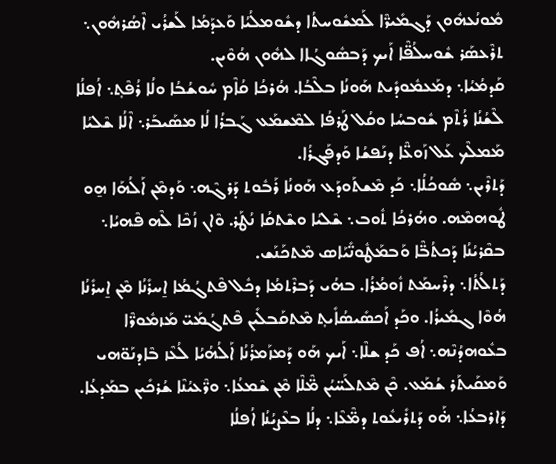ܡܽܘܢܳܥܗܽܘܢ ܕܰܓܡܺܝܪ̈ܶܐ ܠܰܡܫܽܘܚܬܳܐ ܕܫܽܘܡܠܳܝܳܐ ܘܰܥܕܰܡܳܐ ܠܰܫܪܳܝ ܐܶܣܳܪܗܽܘܢ܆ ܬܪܶܥܣܰܪ ܫܽܘܚܠܳܦ̈ܶܐ ܐܰܝܟ ܕܰܒܣܽܘܓܳܐܐ ܠܗܽܘܢ ܗܳܘܶܝܢ.
ܩܰܕܡܳܝܳܐ܆ ܕܡܰܥܡܽܘܕܺܝܬ ܗܰܘܢܳܐ ܒܠܶܒܳܐ. ܗܳܪܟܳܐ ܩܳܐܶܡ ܚܽܘܫܳܒܳܐ ܘܠܳܐ ܪܳܦܶܬ̥܆ ܐܳܦܠܳܐ ܠܶܫܳܢܳܐ ܪܳܬܶܡ ܫܽܘܒܚܳܐ ܘܩܳܠ ܛܰܪܦܳܐ ܠܡܶܫܡܰܥ ܓܰܒܪܳܐ ܠܳܐ ܡܣܰܝܒܰܪ܆ ܐܶܠܳܐ ܫܶܠܝܳܐ ܡܰܡܠܶܟ ܥܰܠ ܙܰܘܥ̈ܶܐ ܕܢܰܦܫܳܐ ܘܰܕܦܰܓܪܳܐ.
ܕܰܬܪܶܝܢ܆ ܣܽܘܟܳܠܳܐ܆ ܟܰܕ ܡܶܫܬܰܘܕܰܥ ܗܰܘܢܳܐ ܪܰܒܽܘܬ ܕܰܪܓܶܗ܆ ܘܰܕܡܶܢ ܐܰܠܳܗܰܐ ܗ̱ܘ ܛܽܘܗܡܶܗ. ܘܗܳܪܟܳܐ ܬܽܘܒ܆ ܫܶܠܝܳܐ ܘܫܶܬܩܳܐ ܢܳܛܰܪ. ܘܶܐܢ ܙܳܟܶܐ ܠܶܗ ܦܶܗܝܳܐ܆ ܒܩܶܪܝܳܢܳܐ ܕܰܟܬܳܒ̈ܶܐ ܘܰܒܡܰܛܽܘܢ̈ܺܝܰܐܣ ܡܶܬܟܰܢܰܫ.
ܕܰܬܠܳܬܳܐ܆ ܕܪܶܚܡܰܬ ܙܽܘܡܳܪܳܐ. ܒܗܳܝ ܕܰܒܪܶܬܡܳܐ ܕܟܽܠ ܦܶܬܓܳܡܳܐ ܐ̱ܚܪܺܢܳܐ ܡܶܢ ܐ̱ܚܪܺܢܳܐ ܗܳܘܶܐ ܓܡܺܝܪܳܐ. ܘܟܰܕ ܐܰܟܣܺܝܣܳܐܺܝܬ̥ ܡܶܬܩܰܒܠܺܝܢ ܦܶܬܓܳܡܰܝ̈ ܡܰܙܡܽܘܪ̈ܶܐ ܒܥܽܘܗܕܳܢܶܗ܆ ܐܳܦ ܟܰܕ ܫܠܶܐ܆ ܐܰܝܟ ܗܰܘ ܕܰܡܙܰܡܪܳܢܳܐ ܐܰܠܳܗܳܝܳܐ ܠܳܥܶܙ ܒܶܐܕܢܰܘ̈ܗܝ ܘܰܡܩܰܝܬܰܪ ܫܳܡܰܥ. ܟܶܢ ܡܶܬܠܰܚ̈ܝܳܢ ܡ̈ܶܠܶܐ ܡܶܢ ܫܶܡܥܳܐ܆ ܘܪ̈ܶܥܝܳܢܶܐ ܫܳܪܟܺܝܢ ܒܡܰܕܥܳܐ.
ܕܰܐܪܒܥܳܐ܆ ܗ̇ܰܘ ܕܰܬܪܺܝܥܽܘܬ ܕܡ̈ܶܥܶܐ܆ ܕܠܳܐ ܒܥܶܨܝܳܢܳܐ ܐܳܦܠܳܐ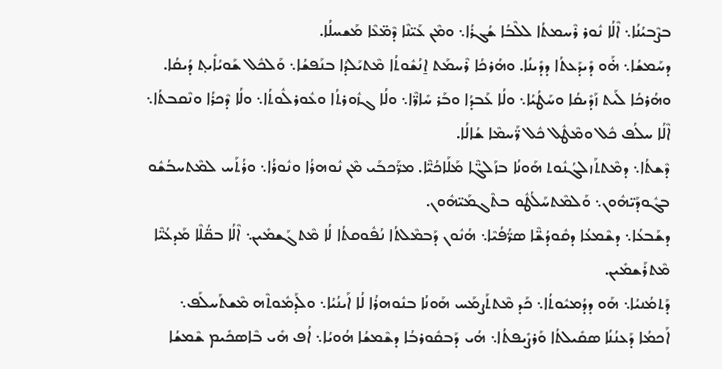ܒܨܶܒܝܳܢܳܐ܆ ܐܶܠܳܐ ܢܽܘܪ ܪܶܚܡܬܳܐ ܠܠܶܒܳܐ ܫܳܓܪܳܐ܆ ܘܡܶܢ ܥܰܝ̈ܢܶܐ ܕܶܡ̈ܥܶܐ ܡܰܫܚܠܳܐ.
ܕܚܰܡܫܳܐ܆ ܗ̇ܰܘ ܕܺܝܕܰܥܬܳܐ ܕܕܺܝܢܳܐ. ܘܗܳܪܟܳܐ ܪܶܚܡܰܬ ܐ̱ܢܳܫܽܘܬܳܐ ܡܶܬܝܰܠܕܳܐ ܒܢܰܦܫܳܐ܆ ܘܰܠܟܽܠ ܫܰܘܝܳܐܺܝܬ̥ ܕܳܝܩܳܐ. ܘܗܳܪܟܳܐ ܠܰܝܬ ܙܰܕܺܝܩܳܐ ܘܚܰܛܳܝܳܐ܆ ܘܠܳܐ ܥܰܒܕܳܐ ܘܒܰܪ ܚܺܐܪ̈ܶܐ܆ ܘܠܳܐ ܓܙܽܘܪܬܳܐ ܘܥܽܘܪܠܽܘܬܳܐ܆ ܘܠܳܐ ܕܶܟܪܳܐ ܘܢܶܩܒܬܳܐ܆ ܐܶܠܳܐ ܚܠܳܦ ܟܽܠ ܘܡܶܛܽܠ ܟܽܠ ܪ̈ܰܚܡܶܐ ܫܳܐܠܳܐ.
ܕܶܫܬܳܐ܆ ܕܡܶܬܬܰܙܠܓܳܢܽܘܬ ܗܰܘܢܳܐ ܒܙܰܠܓ̈ܶܐ ܡܰܠܰܐܟܳܝ̈ܶܐ. ܡܪ̈ܰܟܒܰܝ ܡܶܢ ܢܽܘܗܪܳܐ ܘܢܽܘܪܳܐ܆ ܘܪܳܬܰܚ ܠܡܶܬܚܒܳܫܽܘ ܒܓܽܘܕܰܝ̈ܗܽܘܢ܆ ܘܰܠܡܶܬܚܰܠܳܛܽܘ ܒܬܶܓܡܰܝ̈ܗܽܘܢ.
ܕܫܰܒܥܳܐ܆ ܕܫܶܡܥܳܐ ܕܩܽܘܕܳܫ̈ܶܐ ܣܪ̈ܳܦܳܝܶܐ܆ ܗܳܢܽܘܢ ܕܰܒܡܶܠܬܳܐ ܢܳܦܽܘܩܬܳܐ ܠܳܐ ܡܶܬܓܰܫܡܺܝܢ܆ ܐܶܠܳܐ ܒܩ̈ܳܠܶܐ ܡܰܕܥܳܝ̈ܶܐ ܡܶܬܪܰܫܡܺܝܢ.
ܕܰܬܡܳܢܝܳܐ܆ ܗܰܘ ܕܕܳܡܝܽܘܬܳܐ܆ ܟܰܕ ܡܶܬܬܰܨܡܰܚ ܗܰܘܢܳܐ ܒܢܽܘܗܪܳܐ ܠܳܐ ܐܰܝܢܳܝܳܐ܆ ܘܠܰܕܡܽܘܬܶܗ ܡܶܫܬܰܚܠܰܦ܆ ܐܰܟܡܳܐ ܕܰܥܢܳܢܳܐ ܣܩܺܝܠܬܳܐ ܘܰܪܨܺܝܦܬܳܐ܆ ܗܳܝ ܕܰܒܩܽܘܪܒܳܐ ܕܫܶܡܫܳܐ ܗܳܘܝܳܐ܆ ܐܳܦ ܗܺܝ ܒܶܐܣܟܺܝܡ ܫܶܡܫܳܐ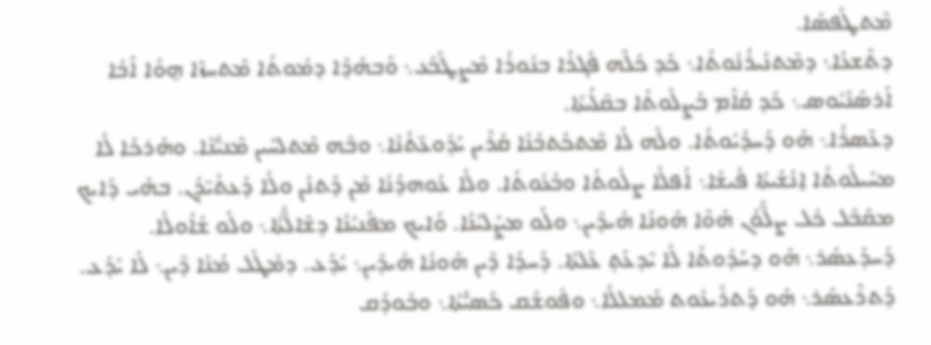ܡܶܬܛܰܦܣܳܐ.
ܕܬܶܫܥܳܐ܆ ܕܡܶܬܢܰܝܪܳܢܽܘܬܳܐ܆ ܟܰܕ ܟܽܠܶܗ ܦܰܓܪܳܐ ܒܢܽܘܪܳܐ ܡܶܨܛܰܒܰܥ܆ ܘܰܒܗܳܕܶܐ ܕܡܽܘܬܳܐ ܡܶܬܚܙܶܐ ܗ̱ܘܳܐ ܐܰܒܳܐ ܐܰܪܣܰܢܺܝܽܘܣ܆ ܟܰܕ ܩܳܐܶܡ ܒܰܨܠܽܘܬܳܐ ܒܩܶܠܳܝܬܳܐ.
ܕܥܶܣܪܳܐ܆ ܗܰܘ ܕܰܚܕܳܝܽܘܬܳܐ. ܘܠܶܗ ܠܳܐ ܡܶܬܟܰܬܒܳܢܳܐ ܩܳܪܶܝܢ ܝܰܕܽܘܥ̈ܬܳܢܶܐ܆ ܘܒܶܗ ܡܶܬܠܚܶܝܢ ܡܶܢܝ̈ܳܢܶܐ. ܘܗܳܪܟܳܐ ܠܳܐ ܡܚܺܝܠܽܘܬܳܐ ܐ̱ܢܳܫܳܝܬܳܐ ܦܳܝܫܳܐ܆ ܐܳܦܠܳܐ ܨܠܽܘܬܳܐ ܘܒܳܥܽܘܬܳܐ. ܘܠܳܐ ܥܽܘܗܕܳܢܳܐ ܡܶܢ ܕܰܬܢܳܢ ܘܠܳܐ ܕܰܥܬܺܝ̈ܕܳܢ. ܒܗܳܝ ܕܰܐܝܟ ܡܩܰܒܶܠ ܟܽܠ ܨܠ̈ܰܘܳܢ ܗܳܘܶܐ ܗܰܘܢܳܐ ܗܳܝܕܶܝܢ܆ ܘܠܰܘ ܡܨܰܠܝܳܢܳܐ. ܘܰܐܝܟ ܡܦܰܢܝܳܢܳܐ ܕܫܶܐܠ̈ܳܬܳܐ܆ ܘܠܰܘ ܫܳܐܽܘܠܳܐ.
ܕܰܚܕܰܥܣܰܪ܆ ܗܰܘ ܕܚܰܕܽܘܬܳܐ ܠܳܐ ܝܶܕܥܰܬ̥ ܥܶܠܬܳܐ. ܕܰܚܕܳܐ ܕܶܝܢ ܗܰܘܢܳܐ ܗܳܝܕܶܝܢ܆ ܝܳܕܰܥ. ܕܡܶܛܽܠ ܡܳܢܳܐ ܕܶܝܢ܆ ܠܳܐ ܝܳܕܰܥ.
ܕܰܬܪܶܥܣܰܪ܆ ܗܰܘ ܕܰܬܪܺܝܥܽܘܬ ܡܰܡܠܠܳܐ܆ ܘܦܽܘܫܳܩ ܟܰܣܝ̈ܳܬܳܐ܆ ܘܒܽܘܕܳܩ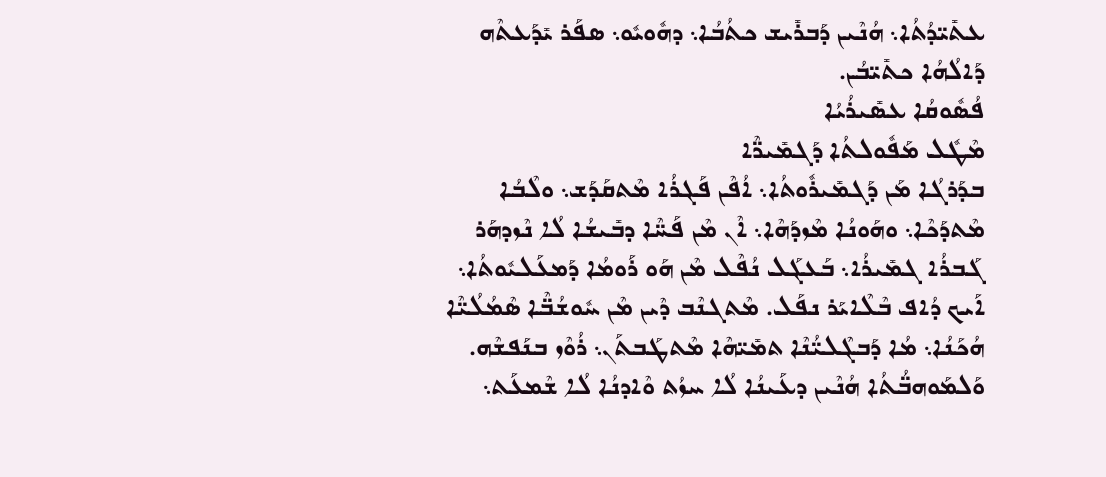ܥܬܺܝ̈ܕܳܬܳܐ܆ ܗܳܢܶܝܢ ܕܰܒܪܺܝܫ ܟܬܳܒܳܐ܆ ܕܗܽܘܝܽܘ܆ ܣܦܰܪ ܝܺܕܰܥܬܶܗ ܕܰܐܠܳܗܳܐ ܟܬܺܝ̈ܒܳܢ.
ܦܳܣܽܘܩܳܐ ܥܣܺܝܪܳܝܳܐ
ܡܶܛܽܠ ܡܰܦܽܘܠܬܳܐ ܕܰܓܡܺܝܪ̈ܶܐ
ܒܕܰܪܓܳܐ ܡܰܢ ܕܰܓܡܺܝܪܽܘܬܳܐ܆ ܐܳܦܶܢ ܦܰܓܪܳܐ ܡܶܬܩܰܕܰܫ܆ ܘܠܶܒܳܐ ܡܶܬܕܰܟܶܐ܆ ܘܗܰܘܢܳܐ ܡܶܙܕܰܗܶܐ܆ ܐܶܢ ܡܶܢ ܦܰܚ̈ܶܐ ܕܒܺܝܫܳܐ ܠܳܐ ܢܶܙܕܗܰܪ ܓܰܒܪܳܐ ܓܡܺܝܪܳܐ܆ ܒܰܥܓܰܠ ܢܳܦܶܠ ܡܶܢ ܗܰܘ ܪܰܘܡܳܐ ܕܰܡܥܰܠܝܽܘܬܳܐ܆ ܐܰܝܟ ܕܳܐܦ ܒܶܠܶܐܝܰܪ ܢܦܰܠ. ܡܶܬܓܢܶܒ ܕܶܝܢ ܡܶܢ ܚܽܘܫܳܒ̈ܶܐ ܣܶܡܳܠܳܝ̈ܶܐ ܗܳܟܰܢܳܐ܆ ܡܳܐ ܕܰܒܓܶܠܝ̈ܳܢܶܐ ܬܡܺܝ̈ܗܶܐ ܡܶܬܛܰܒܬܰܢ܆ ܪܳܘܶܙ ܒܢܰܦܫܶܗ. ܘܰܠܡܰܘܗܒ̈ܳܬܳܐ ܗܳܢܶܝܢ ܕܥܰܝܢܳܐ ܠܳܐ ܚܙܳܬ ܘܶܐܕܢܳܐ ܠܳܐ ܫܶܡܥܰܬ܆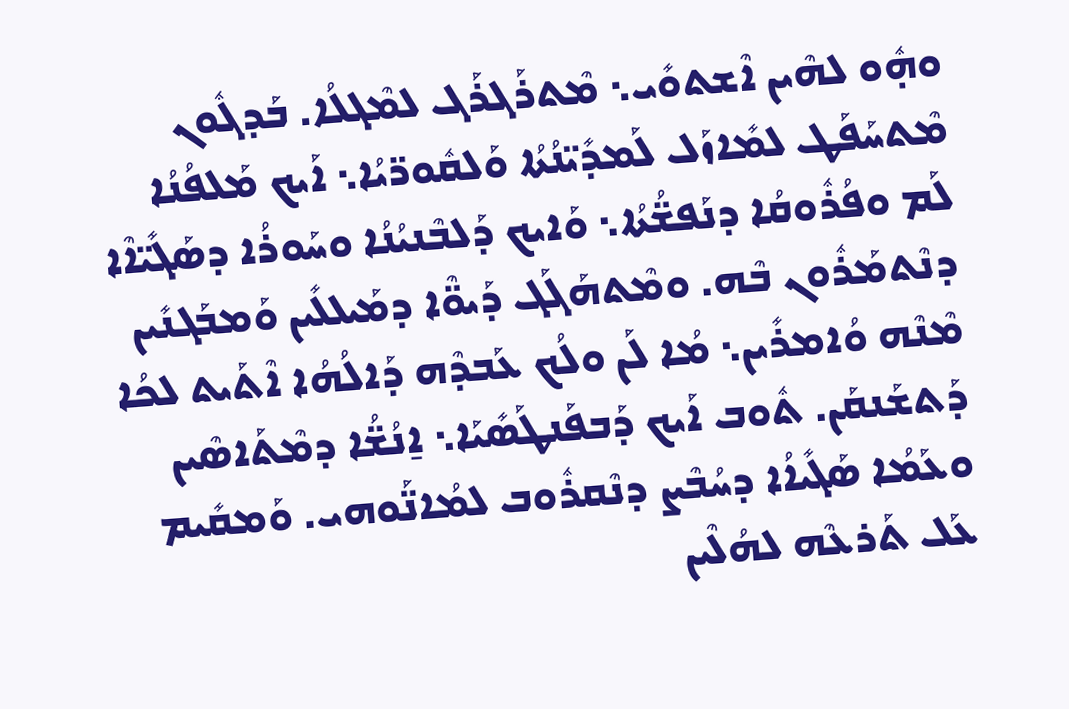ܘܗ̣ܽܘ ܠܗܶܝܢ ܐܶܫܬܘܺܝ܆ ܡܶܬܪܰܓܪܰܓ ܠܡܶܓܠܳܐ. ܒܰܕܓܽܘܢ ܡܶܬܚܰܦܰܛ ܠܡܺܐܙܰܠ ܠܰܡܕܺܝ̈ܢܳܬܳܐ ܘܰܠܩܽܘܪ̈ܝܳܐ܆ ܐܰܝܟ ܡܰܠܦܳܢܳܐ ܠܰܡ ܘܦܳܪܽܘܩܳܐ ܕܢܰܦܫ̈ܳܬܳܐ܆ ܘܰܐܝܟ ܕܰܠܒܶܢܝܳܢܳܐ ܘܚܰܘܪܳܐ ܕܣܰܓܺܝ̈ܐܶܐ ܕܢܶܬܡܰܪܽܘܢ ܒܶܗ. ܘܡܶܬܗܰܓܰܓ ܕܰܝܘ̈ܶܐ ܕܡܰܝܠܠܺܝܢ ܘܰܡܒܰܓܢܺܝܢ ܡܶܢܶܗ ܘܳܐܡܪܺܝܢ܆ ܡܳܐ ܠܰܢ ܘܠܳܟ ܥܰܒܕܶܗ ܕܰܐܠܳܗܳܐ ܐܶܬܰܝܬ ܠܟܳܐ ܕܰܬܫܰܢܩܰܢ. ܬܽܘܒ ܐܰܝܟ ܕܰܒܦܰܢܛܰܣܺܝܰܐ܆ ܐ̱ܢܳܫ̈ܳܐ ܕܡܶܬܰܐܣܶܝܢ ܘܥܰܡܳܐ ܣܰܓܺܝܐܳܐ ܕܚܳܒܶܨ ܕܢܶܩܪܽܘܒ ܠܡܳܐܢ̈ܰܘܗܝ. ܘܰܡܩܺܝܡ ܥܰܠ ܬܰܪܥܶܗ ܠܗܳܠܶܝܢ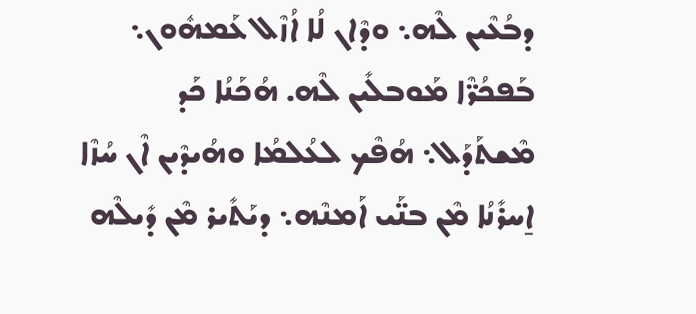ܕܒܳܥܶܝܢ ܠܶܗ܆ ܘܕܶܐܢ ܠܳܐ ܐܳܙܶܠ ܥܰܡܗܽܘܢ܆ ܒܰܦܟܳܪ̈ܶܐ ܡܰܘܒܠܺܝܢ ܠܶܗ. ܗܳܟܰܢܳܐ ܟܰܕ ܡܶܫܬܰܕܰܠ܆ ܗܳܦܶܟ ܠܥܳܠܡܳܐ ܘܗܳܝܕܶܝܢ ܐܶܢ ܚܳܙܶܐ ܐ̱ܚܪܺܢܳܐ ܡܶܢ ܒܢ̈ܰܝ ܐܰܡܢܶܗ܆ ܕܝܰܬܺܝܪ ܡܶܢ ܕܺܝܠܶܗ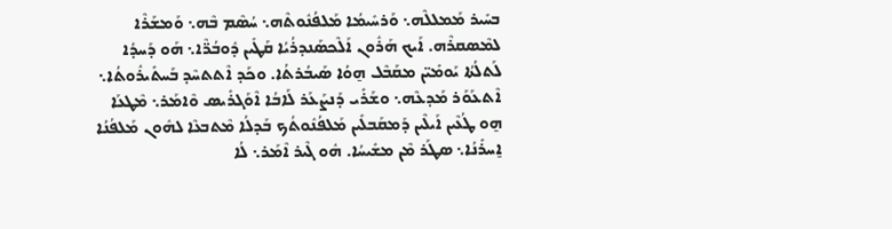ܒܚܺܝܪ ܡܰܡܠܠܶܗ܆ ܘܰܪܚܺܝܡܳܐ ܡܰܠܦܳܢܽܘܬܶܗ܆ ܚܳܣܶܡ ܒܶܗ܆ ܘܰܡܫܰܪܶܐ ܠܡܶܣܩܪܶܗ. ܐܰܝܟ ܗܰܪܽܘܢ ܐܰܠܶܟܣܰܢܕܪܳܝܳܐ ܩܰܛܺܝܢ ܕܽܘܒܳܪ̈ܶܐ܆ ܗܰܘ ܕܰܚܕܳܐ ܠܰܬܠܳܬܳܐ ܝܰܘܡܺܝ̈ܢ ܡܩܰܒܶܠ ܗ̱ܘܳܐ ܣܰܝܒܳܪܬܳܐ. ܘܟܰܕ ܐܶܬܬܚܶܕ ܒܰܚܬܺܝܪܽܘܬܳܐ܆ ܐܶܬܥܰܘܰܪ ܡܰܕܥܶܗ܆ ܘܫܰܪܺܝ ܕܰܢܨܰܥܰܪ ܠܰܐܒܳܐ ܐܶܘܰܓܪܺܝܣ ܘܶܐܡܰܪ܆ ܡܶܛܥܰܐ ܗ̱ܘ ܛܳܥܶܝܢ ܐܰܝܠܶܝܢ ܕܰܡܩܰܒܠܺܝܢ ܡܰܠܦܳܢܽܘܬܳܟ ܒܰܕܠܳܐ ܡܶܬܒܥܶܐ ܠܗܽܘܢ ܡܰܠܦܳܢܳܐ ܐ̱ܚܪܺܢܳܐ܆ ܣܛܰܪ ܡܶܢ ܡܫܺܝܚܳܐ. ܗܽܘ ܓܶܝܪ ܐܶܡܰܪ܆ ܠܳܐ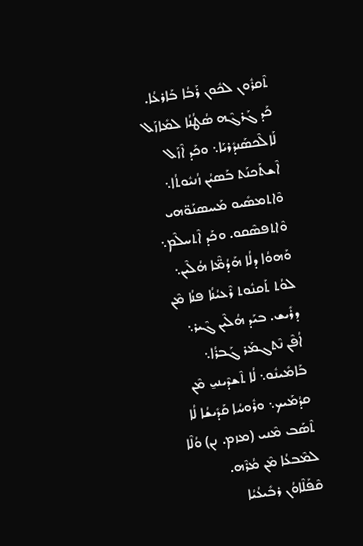ܬܶܩܪܽܘܢ ܠܟܽܘܢ ܪܰܒܳܐ ܒܰܐܪܥܳܐ. ܟܰܕ ܓܰܪܓܶܗ ܣܳܛܳܢܳܐ ܠܡܺܐܙܰܠ ܠܰܐܠܶܟܣܰܢܕܺܪܝܰܐ܆ ܘܟܰܕ ܐܶܙܰܠ ܐܶܫܬܰܟܢܰܬ ܒܰܣܝܳܢ ܙܳܢܝܽܘܬܳܐ܆ ܘܶܐܬܡܣܺܝܘ ܡܰܚܣܢܰܘ̈ܗܝ ܘܶܐܬܦܣܶܩܘ. ܘܟܰܕ ܐܶܬܚܠܶܡ܆ ܘܰܗܘܳܐ ܕܠܳܐ ܗܰܕܳܡ̈ܶܐ ܗܳܠܶܝܢ܆ ܠܘܳܬ ܬܰܩܢܽܘܬ ܪܶܥܝܳܢܳܐ ܦܢܳܐ ܡܶܢ ܕܪܺܝܫ. ܒܝܰܕ ܗܳܠܶܝܢ ܓܶܝܪ܆ ܐܳܦܶܢ ܢܶܬܓܡܰܪ ܓܰܒܪܳܐ܆ ܒܰܐܡܺܝܢܽܘ܆ ܠܳܐ ܬܶܫܕܶܝܢܝ̱ ܡܶܢ ܩܕܳܡܰܝܟ܆ ܘܪܽܘܚܳܐ ܩܰܕܺܝܫܳܐ ܠܳܐ ܬܶܣܰܒ ܡܶܢܝ (ܡܙܡ. ܢܢ) ܘܳܠܶܐ ܠܡܶܒܥܳܐ ܡܶܢ ܡܳܪܶܗ.
ܩܶܦܰܠܶܐܘܳܢ ܪܒܺܝܥܳܝܳܐ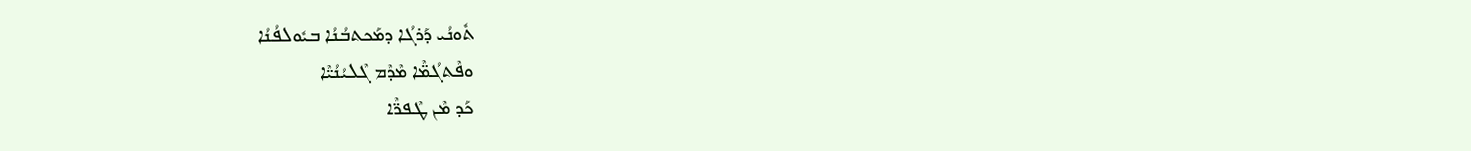ܬܽܘܢܳܝ ܕܰܪܓܳܐ ܕܡܰܟܬܒܳܢܳܐ ܒܝܽܘܠܦܳܢܳܐ
ܘܦܶܬܓܳܡ̈ܶܐ ܡܶܕܶܡ ܓܶܠܝܳܢܳܝ̈ܶܐ
ܟܰܕ ܡܶܢ ܛܶܦܪ̈ܶܐ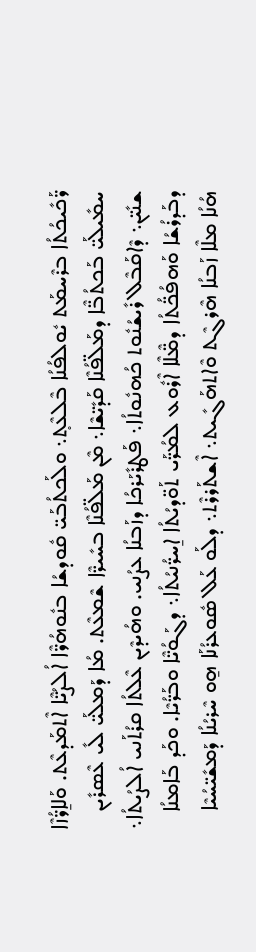ܪ̈ܰܟܺܝܟܳܬܳܐ ܒܪܶܚܡܰܬ ܝܽܘܠܦܳܢܳܐ ܒܶܠܥܶܬ̥܆ ܘܠܰܟܬܳܒܰܝ̈ ܩܽܘܕܫܳܐ ܒܢܽܘܗܳܪ̈ܶܐ ܐܳܠܨܳܝ̈ܶܐ ܐܶܬܡܰܕܥܶܬ. ܘܰܠܐ̱ܪ̈ܳܙܶܐ ܚܡܺܝܠܰܝ̈ ܒܰܟܬܳܒ̈ܶܐ ܕܡܰܠ̈ܦܳܢܶܐ ܩܰܕܺܝ̈ܫܶܐ܆ ܡܶܢ ܡܰܠ̈ܦܳܢܶܐ ܒܚܺܝܪ̈ܶܐ ܫܶܡܥܶܬ. ܡܳܐ ܕܰܡܠܰܝ̈ ܠܺܝ ܥܶܣܪܺܝܢ ܫܢܺܝ̈ܢ܆ ܕܶܐܩܰܒܶܠ ܪܺܝܫܳܢܽܘܬ ܟܳܗܢܽܘܬܳܐ܆ ܦܰܛܪܺܝܰܪܟܳܐ ܕܙܰܒܢܳܐ ܥܨܳܢܝ. ܘܗܳܝܕܶܝܢ ܥܶܠܬܳܐ ܩܪܳܬܰܢܝ ܐܳܠܨܳܝܬܳܐ܆ ܕܒܰܕܪܳܫܳܐ ܘܰܗܦܳܟ̈ܳܬܳܐ ܕܡ̈ܶܠܶܐ ܐܶܪܽܘܥ ܠܡܳܪ̈ܰܝ ܬܰܘ̈ܕܝܳܬܳܐ ܐ̱ܚܪ̈ܳܢܝܳܬܳܐ܆ ܕܓܰܘܳܝ̈ܶܐ ܘܒܰܪ̈ܳܝܶܐ. ܘܟܰܕ ܒܰܐܡܢܳܐ ܗܳܢܳܐ ܡܠܶܐ ܙܰܒܢܳܐ ܗܶܪܓܶܬ ܘܶܐܬܗܰܓܺܝܬ܆ ܐܶܫܬܰܪܪܶܬ܆ ܕܠܰܘ ܥܰܠ ܣܽܘܥܪܳܢܰܐ ܗ̱ܘ ܚܶܪܝܳܢܳܐ ܕܰܡܫܺܝ̈ܚܳܝܶܐ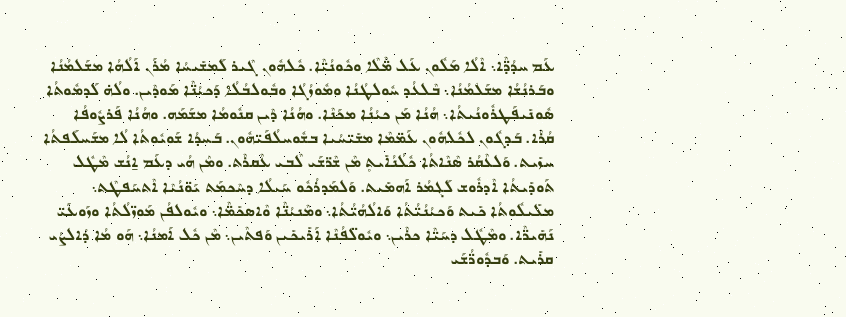ܥܰܡ ܚܕܳܕ̈ܶܐ܆ ܐܶܠܳܐ ܡܰܠܽܘܢ ܥܰܠ ܡ̈ܶܠܶܐ ܘܟܽܘܢܳܝ̈ܶܐ. ܟܽܠܗܽܘܢ ܓܶܝܪ ܠܰܡܫܺܝܚܳܐ ܡܳܪܰܢ ܐܰܠܳܗܳܐ ܡܫܰܠܡܳܢܳܐ ܘܒܰܪܢܳܫܳܐ ܡܫܰܠܡܳܢܳܐ܆ ܒܶܠܥܳܕ ܚܽܘܠܛܳܢܳܐ ܘܡܽܘܙܳܓܳܐ ܘܒܽܘܠܒܳܠܳܐ ܕܰܟܝܳܢ̈ܶܐ ܡܰܘܕܶܝܢ. ܘܠܳܗ̇ ܠܰܕܡܽܘܬܳܐ ܣܽܘܢܺܝܦܰܛܪܽܘܢܳܝܬܳܐ܆ ܗܳܢܳܐ ܡܰܢ ܟܝܳܢܳܐ ܡܟܰܢܶܐ. ܘܗܳܢܳܐ ܕܶܝܢ ܩܢܽܘܡܳܐ ܡܫܰܡܰܗ. ܘܗܳܢܳܐ ܦܰܪܨܽܘܦܳܐ ܩܳܪܶܐ. ܒܰܕܓܽܘܢ ܠܟܽܠܗܽܘܢ ܥܰܡ̈ܡܶܐ ܡܫܺܝ̈ܚܳܝܐ ܒܫܽܘܚܠܳܦܰܝ̈ܗܽܘܢ. ܒܰܚܕܳܐ ܫܰܘܝܽܘܬܳܐ ܠܳܐ ܡܫܰܚܠܰܦܬܳܐ ܚܙܺܝܬ. ܘܰܠܥܶܩܳܪ ܣܶܢܶܐܬܳܐ ܟܽܠܳܢܳܐܺܝܬ̥ ܡܶܢ ܫܶܪ̈ܫܰܝ ܠܶܒܝ ܥܶܩܪܶܬ. ܘܡܶܢ ܗܳܝ ܕܥܰܡ ܐ̱ܢܳܫ ܡܶܛܽܠ ܬܰܘܕܺܝܬܳܐ ܐܶܕܪܽܘܫ ܠܰܓܡܳܪ ܐܰܗܡܺܝܬ. ܘܰܠܡܰܕܪܳܟܽܘ ܚܰܝܠܳܐ ܕܚܶܟܡܰܬ ܝܰܘ̈ܢܳܝܶܐ ܐܶܬܚܰܦܛܶܬ܆ ܡܠܺܝܠܽܘܬܳܐ ܟܺܝܬ ܘܰܟܝܳܢܳܝ̈ܳܬܳܐ ܘܰܐܠܳܗܳܝ̈ܳܬܳܐ܆ ܘܡܶܢܝܳܢ̈ܶܐ ܘܶܐܣܟܺܡ̈ܶܐ܆ ܘܝܽܘܠܦܳܢ ܡܰܘܙ̈ܠܳܬܳܐ ܘܙܰܘܥܰܝ̈ ܢܰܗܺܝܪ̈ܶܐ. ܘܡܶܛܽܠ ܕܚܰܝ̈ܶܐ ܟܪܶܝܢ܆ ܘܝܽܘܠ̈ܦܳܢܶܐ ܐܰܪܺܝܟܺܝܢ ܘܰܦܬܶܝܢ܆ ܡܶܢ ܟܽܠ ܐܰܡܢܳܐ܆ ܗܰܘ ܡܳܐ ܕܳܐܠܨܳܝ ܩܪܺܝܬ. ܘܰܒܕܽܘܪ̈ܳܫܰܝ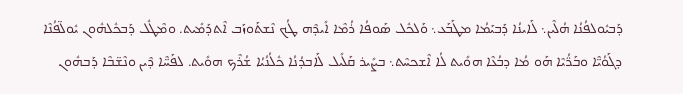ܕܰܒܝܽܘܠܦܳܢܳܐ ܗܳܠܶܝܢ܆ ܠܰܐܝܢܳܐ ܕܰܒܝܰܡܳܐ ܡܛܰܒܰܥ܆ ܘܰܠܟܽܠ ܣܰܘܦܳܐ ܪܳܡܶܐ ܐܺܝܕܶܗ ܛܳܟ ܢܶܫܬܰܘܙܰܒ ܐܶܬܕܰܡܺܝܬ. ܘܡܶܛܽܠ ܕܰܒܟܽܠܗܽܘܢ ܝܽܘܠ̈ܦܳܢܶܐ ܕܓܰܘܳܝ̈ܶܐ ܘܒܰܪ̈ܳܝܶܐ ܗܰܘ ܡܳܐ ܕܒܳܥܶܐ ܗܘܺܝܬ ܠܳܐ ܐܶܫܟܚܶܬ܆ ܒܨܺܝܪ ܩܰܠܺܝܠ ܠܰܐܒܕܳܢܳܐ ܟܽܠܳܢܳܝܳܐ ܫܳܪܶܟ ܗܘܺܝܬ. ܠܦܰܚ̈ܶܐ ܕܶܝܢ ܘܢܶܫ̈ܒܶܐ ܕܰܒܗܽܘܢ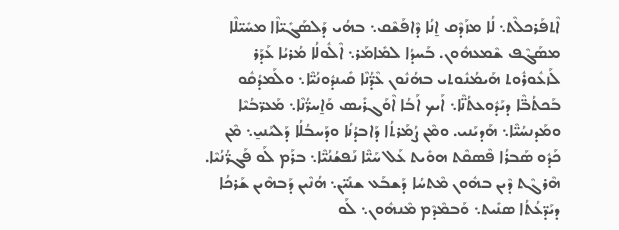ܐܶܬܦܰܪܟܠܶܬ܆ ܠܳܐ ܡܙܰܕܶܩ ܐ̱ܢܳܐ ܕܶܐܦܰܫܶܩ܆ ܒܗܳܝ ܕܰܠܣܰܓܺܝ̈ܐܶܐ ܡܚܺܝ̈ܠܶܐ ܡܣܰܓܶܦ ܫܶܡܥܗܽܘܢ. ܒܰܚܕܳܐ ܠܡܺܐܡܰܪ܆ ܐܶܠܽܘܠܳܐ ܡܳܪܝܳܐ ܥܰܕܰܪ ܠܰܙܥܽܘܪܽܘܬ ܗܰܝܡܳܢܽܘܬܝ ܒܗܳܢܽܘܢ ܥܶܕ̈ܳܢܶܐ ܩܺܝܢܕܽܘܢܳܝ̈ܶܐ܆ ܘܠܰܡܕܳܩܽܘ ܒܰܟܬܳܒ̈ܶܐ ܕܝܰܕܽܘܥܬܳܢ̈ܶܐ܆ ܐܰܝܟ ܐܰܒܳܐ ܐܶܘܰܓܪܺܝܣ ܘܰܐ̱ܚܪ̈ܳܢܶܐ܆ ܡܰܥܪ̈ܒܳܝܶܐ ܘܡܰܕܢܚܳܝ̈ܶܐ܆ ܗܰܕܝܰܢܝ. ܘܡܶܢ ܨܳܡܰܪܬܳܐ ܕܰܐܒܕܳܢܳܐ ܘܕܰܚܒܳܠܳܐ ܕܰܠܝܰܢܝ̱܆ ܡܶܢ ܟܰܕܽܘ ܣܰܒܪܳܐ ܦܶܣܩܶܬ ܗܘܺܝܬ ܥܰܠ ܚܰܝ̈ܶܐ ܢܰܦܫܳܢܳܝ̈ܶܐ܆ ܒܪܰܡ ܠܰܘ ܦܰܓܪ̈ܳܢܳܝܶܐ. ܗܶܪܓܶܬ ܕܶܝܢ ܒܗܽܘܢ ܡܶܬܚܳܐ ܕܰܫܒܰܥ ܫܢܺܝ̈ܢ܆ ܗܳܢܶܝܢ ܕܰܒܗܶܝܢ ܫܰܪܟܳܐ ܕܝܰܕ̈ܥܳܬܳܐ ܣܢܺܝܬ܆ ܘܰܒܡܶܕܶܡ ܡܶܢܗܽܘܢ܆ ܠܰܘ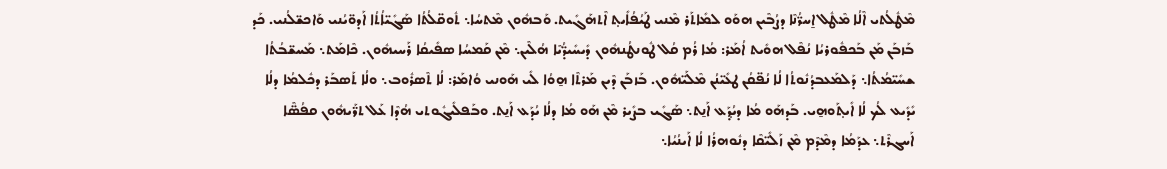ܡܶܛܽܠܳܬܝ ܐܶܠܳܐ ܡܶܛܽܠ ܐ̱ܚܪ̈ܳܢܶܐ ܕܨܳܒܶܝܢ ܗܘܰܘ ܠܡܺܐܬܰܪ ܡܶܢܝ ܛܰܝܳܦܳܐܺܝܬ̥ ܐܶܬܗܰܓܺܝܬ. ܘܰܒܗܽܘܢ ܡܶܬܚܳܐ܆ ܬܽܘܩ̈ܠܳܬܳܐ ܣܰܓܺܝ̈ܐܳܬܳܐ ܐܰܕܘ̈ܝܳܢܝ ܘܰܐܟܫ̈ܠܳܢܝ. ܟܰܕ ܒܰܙܒܰܢ ܡܰܢ ܒܰܟܦܽܘܪܝܳܐ ܢܳܦܶܠ ܗܘܺܝܬ ܐܳܡܰܪ: ܡܳܐ ܪܳܡ ܩܳܠ ܛܽܘܢܛܳܢܗܽܘܢ ܕܺܝܚܺܝܕ̈ܳܝܶܐ ܗܳܠܶܝܢ܆ ܡܶܢ ܩܰܡܚܳܐ ܣܦܺܝܩܳܐ ܪܰܚܝܗܽܘܢ. ܟܶܐܡܰܬ܆ ܡܰܚܫ̈ܒܳܬܳܐ ܫܚܺܝ̈ܡܳܬܳܐ܆ ܕܰܠܡܰܥܒܕܳܢܽܘܬܳܐ ܠܳܐ ܢܳܦ̈ܩܳܢ ܛܥܺܝ̈ܢܳܢ ܡܶܠܰܝ̈ܗܽܘܢ. ܒܰܙܒܰܢ ܕܶܝܢ ܡܰܪܬܶܐ ܗ̱ܘܳܐ ܠܺܝ ܗܰܘܢܝ ܘܳܐܡܰܪ: ܠܳܐ ܬܶܣܪܽܘܒ܆ ܘܠܳܐ ܬܰܣܒܰܪ ܕܟܽܠܡܳܐ ܕܠܳܐ ܝܺܕܺܝܥ ܠܳܟ ܠܳܐ ܐܺܝܬ̥ܰܘܗ̱ܝ. ܒܰܕܗܰܘ ܡܳܐ ܕܝܳܕ̥ܰܥ ܐܰܢ̱ܬ܆ ܣܰܓܺܝ ܒܨܺܝܪ ܡܶܢ ܗܰܘ ܡܳܐ ܕܠܳܐ ܝܳܕܰܥ ܐܰܢ̱ܬ. ܘܒܰܦܠܺܝܓܽܘܬܝ ܗܳܕܶܐ ܥܰܠ ܬܪ̈ܰܝܗܽܘܢ ܩܦܳܣ̈ܶܐ ܐܰܚܓܪܶܬ܆ ܥܕܰܡܳܐ ܕܡܶܕܶܡ ܡܶܢ ܙܰܠܺܝ̈ܩܶܐ ܕܢܽܘܗܪܳܐ ܠܳܐ ܐܰܝܢܳܝܳܐ܆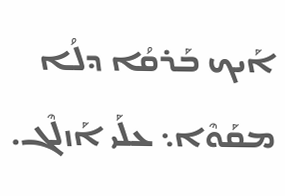ܐܰܝܟ ܒܰܪܩܳܐ ܕܠܳܐ ܡܩܰܘܶܐ܆ ܥܠܰܝ ܐܰܙܠܶܓ.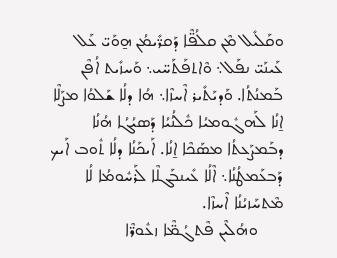ܘܩܰܠܺܝܠ ܡܶܢ ܩܠܳܦ̈ܶܐ ܕܰܩܪ̈ܺܝܡܳܢ ܗ̱ܘܰܝ̈ ܥܰܠ ܥܰܝܢܰܝ̈ ܢܦܰܠ܆ ܘܶܐܬܦܰܬܰܚ̈ܝ܆ ܘܰܚܙܺܝܬ ܐܳܦܶܢ ܒܰܡܢܳܬܳܐ. ܘܰܕܝܰܬܺܝܪ ܐܶܚܙܶܐ܆ ܗܳܐ ܕܠܳܐ ܫܰܠܘܳܐ ܡܨܰܠܶܐ ܐ̱ܢܳܐ ܠܰܗܓܽܘܡܝܳܐ ܟܽܠܳܢܳܝܳܐ ܕܰܣܝܳܓܳܐ ܗܳܢܳܐ ܕܒܰܡܨܰܥܬܳܐ ܡܣܰܟܶܐ ܐ̱ܢܳܐ. ܐܰܝܟܰܢܳܐ ܕܠܳܐ ܬܽܘܒ ܐܰܝܟ ܕܰܒܥܰܡܛܳܢܳܐ܆ ܐܶܠܳܐ ܥܺܝܢܒܰܓܠܶܐ ܠܰܪܚܽܘܡܳܐ ܠܳܐ ܡܶܬܚܰܙܝܳܢܳܐ ܐܶܚܙܶܐ.
      ܘܗܳܠܶܝܢ ܦܶܬܓܳܡ̈ܶܐ ܙܥܽܘܪ̈ܶܐ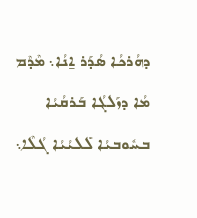ܕܗܳܪܟܳܐ ܣܳܕܰܪ ܐ̱ܢܳܐ܆ ܡܶܕܶܡ ܡܳܐ ܕܙܰܠܓܳܐ ܒܰܪܩܳܝܳܐ ܒܚܽܘܒܝܳܐ ܠܺܠܝܳܝܳܐ ܓܳܠܶܐ܆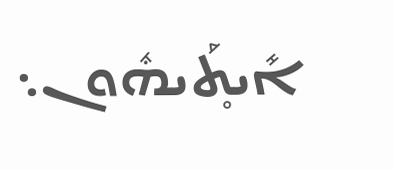ܐܺܝܬ̥ܰܝܗܽܘܢ܆